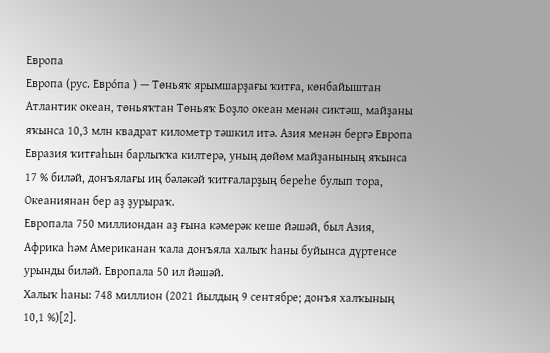Европа
Европа (рус. Евро́па ) — Төньяҡ ярымшарҙағы ҡитға, көнбайыштан Атлантик океан, төньяҡтан Төньяҡ Боҙло океан менән сиктәш, майҙаны яҡынса 10,3 млн квадрат километр тәшкил итә. Азия менән бергә Европа Евразия ҡитғаһын барлыҡҡа килтерә, уның дөйөм майҙанының яҡынса 17 % биләй, донъялағы иң бәләкәй ҡитғаларҙың береһе булып тора, Океаниянан бер аҙ ҙурыраҡ.
Европала 750 миллиондан аҙ ғына кәмерәк кеше йәшәй, был Азия, Африка һәм Американан ҡала донъяла халыҡ һаны буйынса дүртенсе урынды биләй. Европала 50 ил йәшәй.
Халыҡ һаны: 748 миллион (2021 йылдың 9 сентябре; донъя халҡының 10,1 %)[2].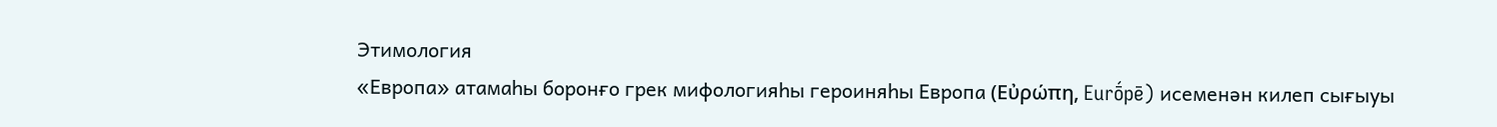Этимология
«Европа» атамаһы боронғо грек мифологияһы героиняһы Европа (Εὐρώπη, Eurṓpē) исеменән килеп сығыуы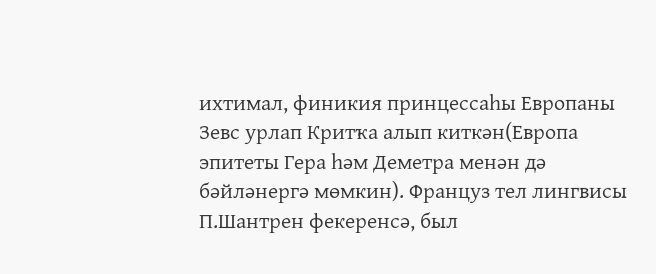ихтимал, финикия принцессаһы Европаны Зевс урлап Критҡа алып киткән(Европа эпитеты Гера һәм Деметра менән дә бәйләнергә мөмкин). Француз тел лингвисы П.Шантрен фекеренсә, был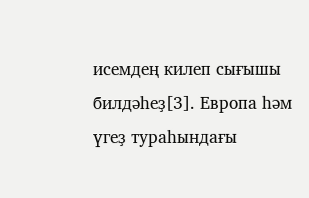исемдең килеп сығышы билдәһеҙ[3]. Европа һәм үгеҙ тураһындағы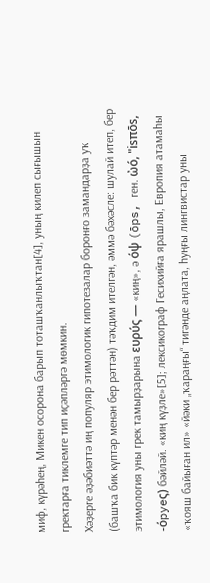миф, күрәһең, Микен осорона барып тоташҡанлыҡтан[4], уның килеп сығышын гректарға тиклемге тип иҫәпләргә мөмкин.
Хәҙерге әҙәбиәттә иң популяр этимологик гипотезалар боронғо замандарҙа уҡ (башҡа бик күптәр менән бер рәттән) тәҡдим ителгән, әммә бәхәсле: шулай итеп, бер этимология уны грек тамырҙарына ευρύς — «киң», ә όψ (ōps, ген. ὠó, "isπōs, -όpyeς) бәйләй. «киң күҙле»[5]; лексикограф Гесихийға ярашлы, Европия атамаһы «ҡояш байыған ил» «йәки „ҡараңғы“ тигәнде аңлата, һуңғы лингвистар уны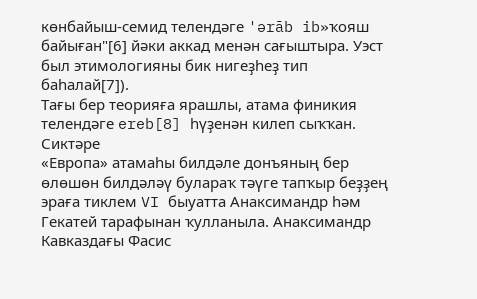көнбайыш-семид телендәге 'ərāb ib»ҡояш байыған"[6] йәки аккад менән сағыштыра. Уэст был этимологияны бик нигеҙһеҙ тип баһалай[7]).
Тағы бер теорияға ярашлы, атама финикия телендәге ereb[8] һүҙенән килеп сыҡҡан.
Сиктәре
«Европа» атамаһы билдәле донъяның бер өлөшөн билдәләү булараҡ тәүге тапҡыр беҙҙең эраға тиклем VI быуатта Анаксимандр һәм Гекатей тарафынан ҡулланыла. Анаксимандр Кавказдағы Фасис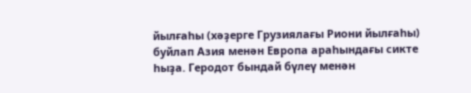йылғаһы (хәҙерге Грузиялағы Риони йылғаһы) буйлап Азия менән Европа араһындағы сикте һыҙа. Геродот бындай бүлеү менән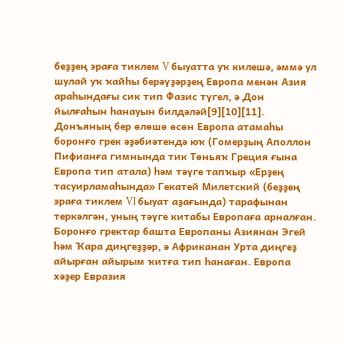беҙҙең эраға тиклем V быуатта уҡ килешә, әммә ул шулай уҡ ҡайһы берәүҙәрҙең Европа менән Азия араһындағы сик тип Фазис түгел, ә Дон йылғаһын һанауын билдәләй[9][10][11].
Донъяның бер өлөшө өсөн Европа атамаһы боронғо грек әҙәбиәтендә юҡ (Гомерҙың Аполлон Пифианға гимнында тик Төньяҡ Греция ғына Европа тип атала) һәм тәүге тапҡыр «Ерҙең тасуирламаһында» Гекатей Милетский (беҙҙең эраға тиклем VI быуат аҙағында) тарафынан теркәлгән, уның тәүге китабы Европаға арналған.
Боронғо гректар башта Европаны Азиянан Эгей һәм Ҡара диңгеҙҙәр, ә Африканан Урта диңгеҙ айырған айырым ҡитға тип һанаған. Европа хәҙер Евразия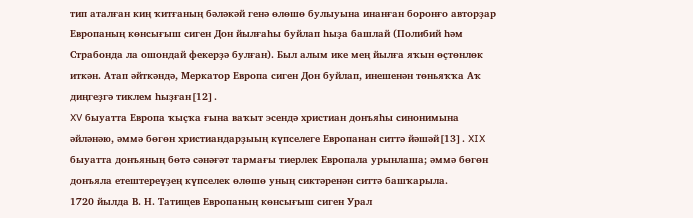тип аталған киң ҡитғаның бәләкәй генә өлөшө булыуына инанған боронғо авторҙар Европаның көнсығыш сиген Дон йылғаһы буйлап һыҙа башлай (Полибий һәм Страбонда ла ошондай фекерҙә булған). Был алым ике мең йылға яҡын өҫтөнлөк иткән. Атап әйткәндә, Меркатор Европа сиген Дон буйлап, инешенән төньяҡҡа Аҡ диңгеҙгә тиклем һыҙған[12].
XV быуатта Европа ҡыҫҡа ғына ваҡыт эсендә христиан донъяһы синонимына әйләнәю, әммә бөгөн христиандарҙыың күпселеге Европанан ситтә йәшәй[13]. XIX быуатта донъяның бөтә сәнәғәт тармағы тиерлек Европала урынлаша; әммә бөгөн донъяла етештереүҙең күпселек өлөшө уның сиктәренән ситтә башҡарыла.
1720 йылда В. Н. Татищев Европаның көнсығыш сиген Урал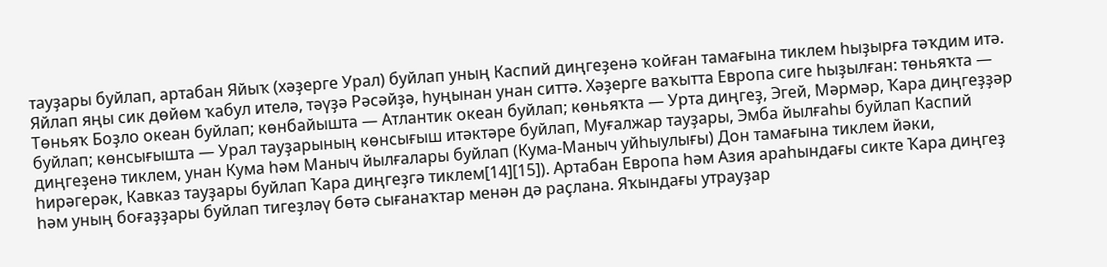тауҙары буйлап, артабан Яйыҡ (хәҙерге Урал) буйлап уның Каспий диңгеҙенә ҡойған тамағына тиклем һыҙырға тәҡдим итә. Яйлап яңы сик дөйөм ҡабул ителә, тәүҙә Рәсәйҙә, һуңынан унан ситтә. Хәҙерге ваҡытта Европа сиге һыҙылған: төньяҡта — Төньяҡ Боҙло океан буйлап; көнбайышта — Атлантик океан буйлап; көньяҡта — Урта диңгеҙ, Эгей, Мәрмәр, Ҡара диңгеҙҙәр буйлап; көнсығышта — Урал тауҙарының көнсығыш итәктәре буйлап, Муғалжар тауҙары, Эмба йылғаһы буйлап Каспий диңгеҙенә тиклем, унан Кума һәм Маныч йылғалары буйлап (Кума-Маныч уйһыулығы) Дон тамағына тиклем йәки, һирәгерәк, Кавказ тауҙары буйлап Ҡара диңгеҙгә тиклем[14][15]). Артабан Европа һәм Азия араһындағы сикте Ҡара диңгеҙ һәм уның боғаҙҙары буйлап тигеҙләү бөтә сығанаҡтар менән дә раҫлана. Яҡындағы утрауҙар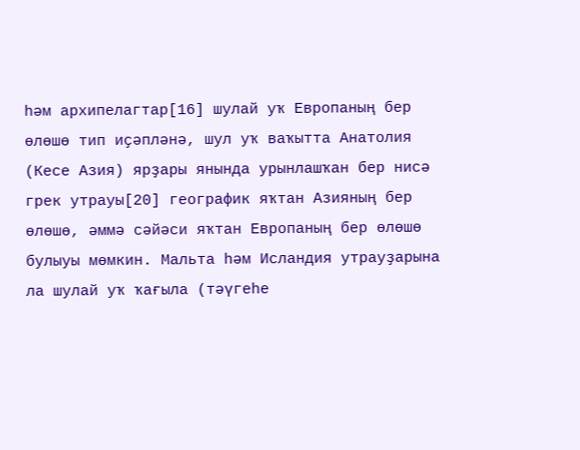һәм архипелагтар[16] шулай уҡ Европаның бер өлөшө тип иҫәпләнә, шул уҡ ваҡытта Анатолия (Кесе Азия) ярҙары янында урынлашҡан бер нисә грек утрауы[20] географик яҡтан Азияның бер өлөшө, әммә сәйәси яҡтан Европаның бер өлөшө булыуы мөмкин. Мальта һәм Исландия утрауҙарына ла шулай уҡ ҡағыла (тәүгеһе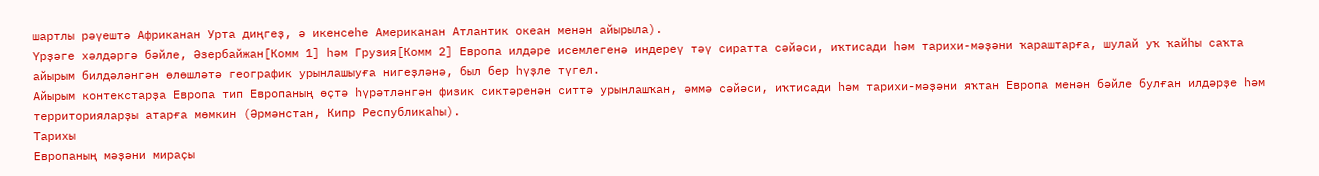шартлы рәүештә Африканан Урта диңгеҙ, ә икенсеһе Американан Атлантик океан менән айырыла).
Үрҙәге хәлдәргә бәйле, Әзербайжан[Комм 1] һәм Грузия[Комм 2] Европа илдәре исемлегенә индереү тәү сиратта сәйәси, иҡтисади һәм тарихи-мәҙәни ҡараштарға, шулай уҡ ҡайһы саҡта айырым билдәләнгән өлөшләтә географик урынлашыуға нигеҙләнә, был бер һүҙле түгел.
Айырым контекстарҙа Европа тип Европаның өҫтә һүрәтләнгән физик сиктәренән ситтә урынлашҡан, әммә сәйәси, иҡтисади һәм тарихи-мәҙәни яҡтан Европа менән бәйле булған илдәрҙе һәм территорияларҙы атарға мөмкин (Әрмәнстан, Кипр Республикаһы).
Тарихы
Европаның мәҙәни мираҫы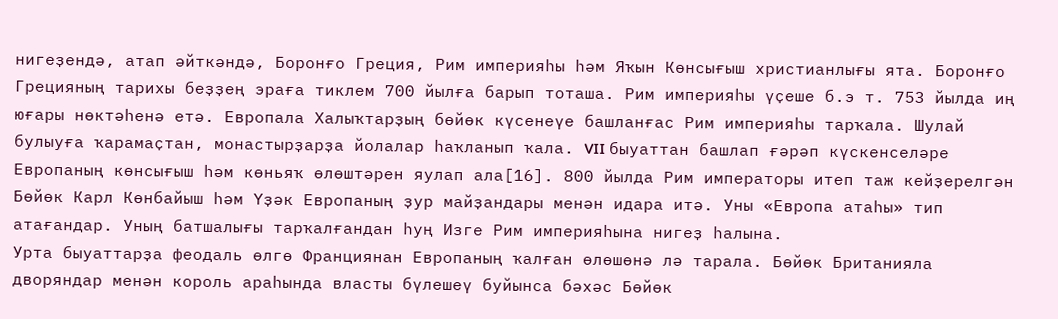нигеҙендә, атап әйткәндә, Боронғо Греция, Рим империяһы һәм Яҡын Көнсығыш христианлығы ята. Боронғо Грецияның тарихы беҙҙең эраға тиклем 700 йылға барып тоташа. Рим империяһы үҫеше б.э т. 753 йылда иң юғары нөктәһенә етә. Европала Халыҡтарҙың бөйөк күсенеүе башланғас Рим империяһы тарҡала. Шулай булыуға ҡарамаҫтан, монастырҙарҙа йолалар һаҡланып ҡала. VII быуаттан башлап ғәрәп күскенселәре Европаның көнсығыш һәм көньяҡ өлөштәрен яулап ала[16]. 800 йылда Рим императоры итеп таж кейҙерелгән Бөйөк Карл Көнбайыш һәм Үҙәк Европаның ҙур майҙандары менән идара итә. Уны «Европа атаһы» тип атағандар. Уның батшалығы тарҡалғандан һуң Изге Рим империяһына нигеҙ һалына.
Урта быуаттарҙа феодаль өлгө Франциянан Европаның ҡалған өлөшөнә лә тарала. Бөйөк Британияла дворяндар менән король араһында власты бүлешеү буйынса бәхәс Бөйөк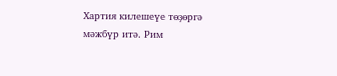Хартия килешеүе төҙөргә мәжбүр итә. Рим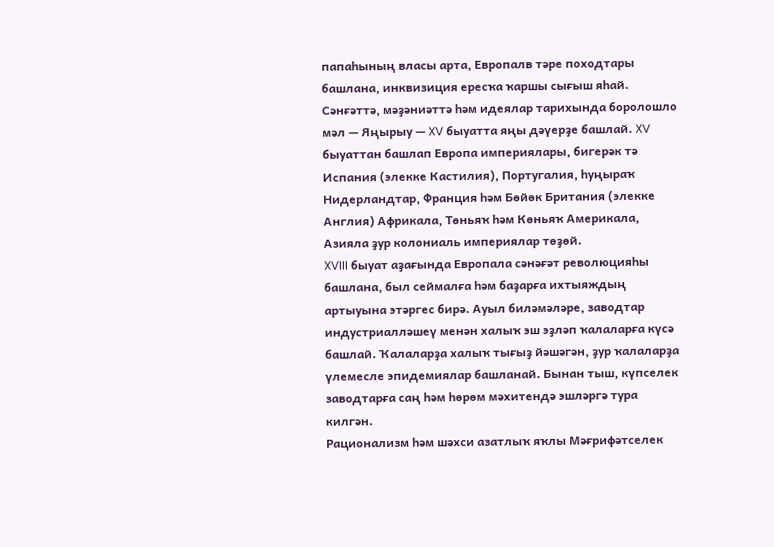папаһының власы арта, Европалв тәре походтары башлана, инквизиция ересҡа ҡаршы сығыш яһай.
Сәнғәттә, мәҙәниәттә һәм идеялар тарихында боролошло мәл — Яңырыу — XV быуатта яңы дәүерҙе башлай. XV быуаттан башлап Европа империялары, бигерәк тә Испания (элекке Кастилия), Португалия, һуңыраҡ Нидерландтар, Франция һәм Бөйөк Британия (элекке Англия) Африкала, Төньяҡ һәм Көньяҡ Америкала, Азияла ҙур колониаль империялар төҙөй.
XVIII быуат аҙағында Европала сәнәғәт революцияһы башлана, был сеймалға һәм баҙарға ихтыяждың артыуына этәргес бирә. Ауыл биләмәләре, заводтар индустриалләшеү менән халыҡ эш эҙләп ҡалаларға күсә башлай. Ҡалаларҙа халыҡ тығыҙ йәшәгән, ҙур ҡалаларҙа үлемесле эпидемиялар башланай. Бынан тыш, күпселек заводтарға саң һәм һөрөм мәхитендә эшләргә тура килгән.
Рационализм һәм шәхси азатлыҡ яҡлы Мәғрифәтселек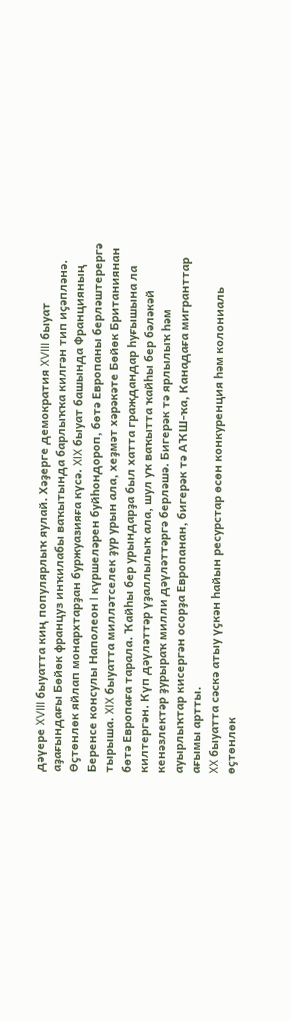дәүере XVIII быуатта киң популярлыҡ яулай. Хәҙерге демократия XVIII быуат аҙағындағы Бөйөк француз инҡилабы ваҡытында барлыҡҡа килгән тип иҫәпләнә. Өҫтөнлөк яйлап монархтарҙан буржуазияға күсә. XIX быуат башында Францияның Беренсе консулы Наполеон I күршеләрен буйһондороп, бөтә Европаны берләштерергә тырыша. XIX быуатта милләтселек ҙур урын ала, хеҙмәт хәрәкәте Бөйөк Британиянан бөтә Европаға тарала. Ҡайһы бер урындарҙа был хатта граждандар һуғышына ла килтергән. Күп дәүләттәр үҙаллылыҡ ала, шул уҡ ваҡытта ҡайһы бер бәләкәй кенәзлектәр ҙурыраҡ милли дәүләттәргә берләшә. Бигерәк тә ярлылыҡ һәм ауырлыҡтар кисергән осорҙа Европанан, бигерәк тә АҠШ-ҡа, Канадаға мигранттар ағымы артты.
XX быуатта сәскә атыу үҫкән һайын ресурстар өсөн конкуренция һәм колониаль өҫтөнлөк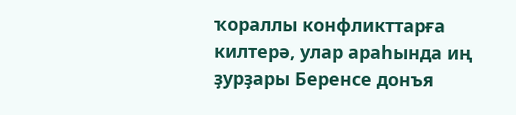ҡораллы конфликттарға килтерә, улар араһында иң ҙурҙары Беренсе донъя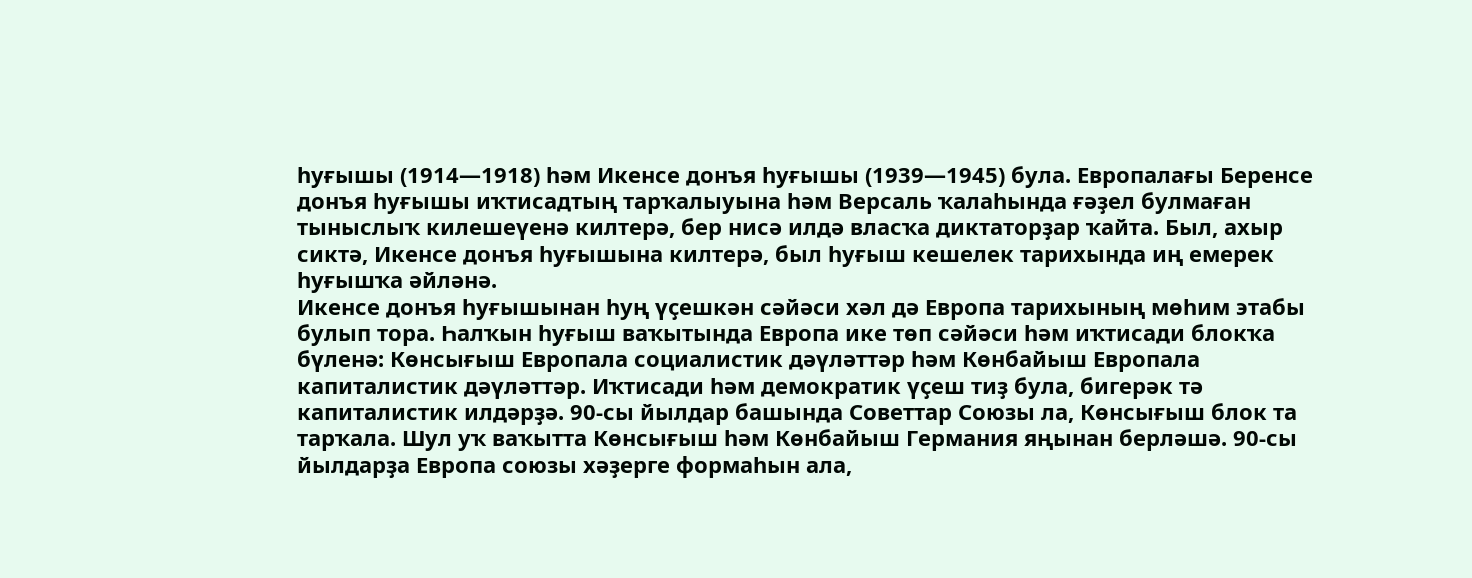һуғышы (1914—1918) һәм Икенсе донъя һуғышы (1939—1945) була. Европалағы Беренсе донъя һуғышы иҡтисадтың тарҡалыуына һәм Версаль ҡалаһында ғәҙел булмаған тыныслыҡ килешеүенә килтерә, бер нисә илдә власҡа диктаторҙар ҡайта. Был, ахыр сиктә, Икенсе донъя һуғышына килтерә, был һуғыш кешелек тарихында иң емерек һуғышҡа әйләнә.
Икенсе донъя һуғышынан һуң үҫешкән сәйәси хәл дә Европа тарихының мөһим этабы булып тора. Һалҡын һуғыш ваҡытында Европа ике төп сәйәси һәм иҡтисади блокҡа бүленә: Көнсығыш Европала социалистик дәүләттәр һәм Көнбайыш Европала капиталистик дәүләттәр. Иҡтисади һәм демократик үҫеш тиҙ була, бигерәк тә капиталистик илдәрҙә. 90-сы йылдар башында Советтар Союзы ла, Көнсығыш блок та тарҡала. Шул уҡ ваҡытта Көнсығыш һәм Көнбайыш Германия яңынан берләшә. 90-сы йылдарҙа Европа союзы хәҙерге формаһын ала,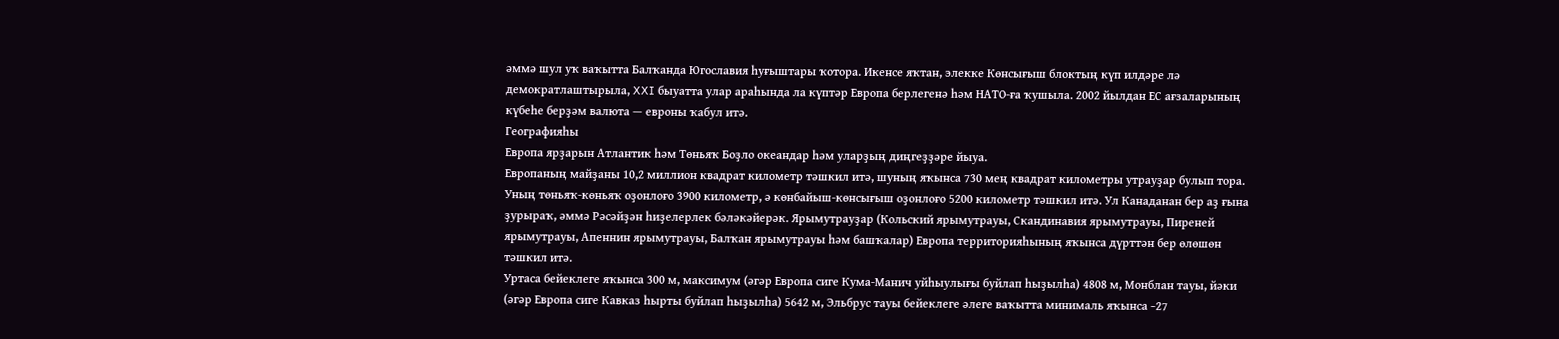әммә шул уҡ ваҡытта Балҡанда Югославия һуғыштары ҡотора. Икенсе яҡтан, элекке Көнсығыш блоктың күп илдәре лә демократлаштырыла, XXI быуатта улар араһында ла күптәр Европа берлегенә һәм НАТО-ға ҡушыла. 2002 йылдан ЕС ағзаларының күбеһе берҙәм валюта — евроны ҡабул итә.
Географияһы
Европа ярҙарын Атлантик һәм Төньяҡ Боҙло океандар һәм уларҙың диңгеҙҙәре йыуа.
Европаның майҙаны 10,2 миллион квадрат километр тәшкил итә, шуның яҡынса 730 мең квадрат километры утрауҙар булып тора. Уның төньяҡ-көньяҡ оҙонлоғо 3900 километр, ә көнбайыш-көнсығыш оҙонлоғо 5200 километр тәшкил итә. Ул Канаданан бер аҙ ғына ҙурыраҡ, әммә Рәсәйҙән һиҙелерлек бәләкәйерәк. Ярымутрауҙар (Кольский ярымутрауы, Скандинавия ярымутрауы, Пиреней ярымутрауы, Апеннин ярымутрауы, Балҡан ярымутрауы һәм башҡалар) Европа территорияһының яҡынса дүрттән бер өлөшөн тәшкил итә.
Уртаса бейеклеге яҡынса 300 м, максимум (әгәр Европа сиге Кума-Манич уйһыулығы буйлап һыҙылһа) 4808 м, Монблан тауы, йәки (әгәр Европа сиге Кавказ һырты буйлап һыҙылһа) 5642 м, Эльбрус тауы бейеклеге әлеге ваҡытта минималь яҡынса −27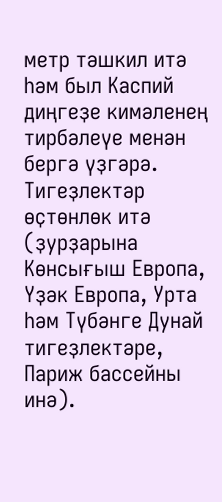метр тәшкил итә һәм был Каспий диңгеҙе кимәленең тирбәлеүе менән бергә үҙгәрә.
Тигеҙлектәр өҫтөнлөк итә (ҙурҙарына Көнсығыш Европа, Үҙәк Европа, Урта һәм Түбәнге Дунай тигеҙлектәре, Париж бассейны инә).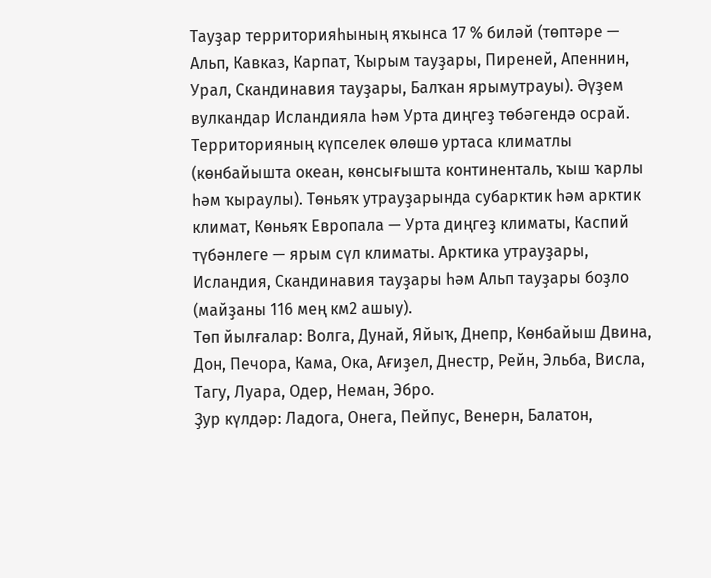Тауҙар территорияһының яҡынса 17 % биләй (төптәре — Альп, Кавказ, Карпат, Ҡырым тауҙары, Пиреней, Апеннин, Урал, Скандинавия тауҙары, Балҡан ярымутрауы). Әүҙем вулкандар Исландияла һәм Урта диңгеҙ төбәгендә осрай.
Территорияның күпселек өлөшө уртаса климатлы (көнбайышта океан, көнсығышта континенталь, ҡыш ҡарлы һәм ҡыраулы). Төньяҡ утрауҙарында субарктик һәм арктик климат, Көньяҡ Европала — Урта диңгеҙ климаты, Каспий түбәнлеге — ярым сүл климаты. Арктика утрауҙары, Исландия, Скандинавия тауҙары һәм Альп тауҙары боҙло (майҙаны 116 мең км2 ашыу).
Төп йылғалар: Волга, Дунай, Яйыҡ, Днепр, Көнбайыш Двина, Дон, Печора, Кама, Ока, Ағиҙел, Днестр, Рейн, Эльба, Висла, Тагу, Луара, Одер, Неман, Эбро.
Ҙур күлдәр: Ладога, Онега, Пейпус, Венерн, Балатон,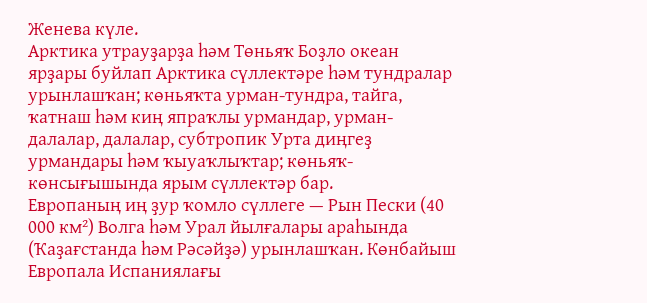Женева күле.
Арктика утрауҙарҙа һәм Төньяҡ Боҙло океан ярҙары буйлап Арктика сүллектәре һәм тундралар урынлашҡан; көньяҡта урман-тундра, тайга, ҡатнаш һәм киң япраҡлы урмандар, урман-далалар, далалар, субтропик Урта диңгеҙ урмандары һәм ҡыуаҡлыҡтар; көньяҡ-көнсығышында ярым сүллектәр бар.
Европаның иң ҙур ҡомло сүллеге — Рын Пески (40 000 км²) Волга һәм Урал йылғалары араһында (Ҡаҙағстанда һәм Рәсәйҙә) урынлашҡан. Көнбайыш Европала Испаниялағы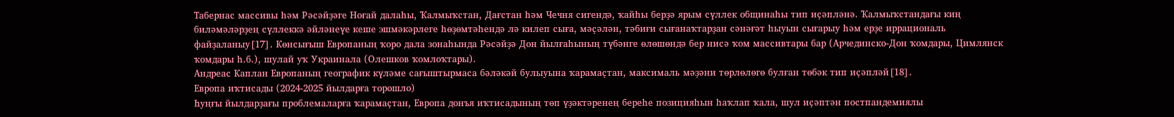Табернас массивы һәм Рәсәйҙәге Ноғай далаһы, Ҡалмыҡстан, Дағстан һәм Чечня сигендә, ҡайһы берҙә ярым сүллек общинаһы тип иҫәпләнә. Ҡалмыҡстандағы киң биләмәләрҙең сүллеккә әйләнеүе кеше эшмәкәрлеге һөҙөмтәһендә лә килеп сыға, мәҫәлән, тәбиғи сығанаҡтарҙан сәнәғәт һыуын сығарыу һәм ерҙе иррациональ файҙаланыу[17]. Көнсығыш Европаның ҡоро дала зонаһында Рәсәйҙә Дон йылғаһының түбәнге өлөшөндә бер нисә ҡом массивтары бар (Арчединско-Дон ҡомдары, Цимлянск ҡомдары һ.б.), шулай уҡ Украинала (Олешков ҡомлоҡтары).
Андреас Каплан Европаның географик күләме сағыштырмаса бәләкәй булыуына ҡарамаҫтан, максималь мәҙәни төрлөлөгө булған төбәк тип иҫәпләй[18].
Европа иҡтисады (2024-2025 йылдарға торошло)
Һуңғы йылдарҙағы проблемаларға ҡарамаҫтан, Европа донъя иҡтисадының төп үҙәктәренең береһе позицияһын һаҡлап ҡала, шул иҫәптән постпандемиялы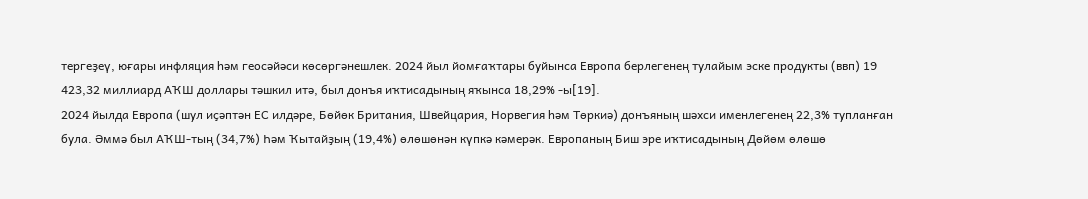тергеҙеү, юғары инфляция һәм геосәйәси көсөргәнешлек. 2024 йыл йомғаҡтары буйынса Европа берлегенең тулайым эске продукты (ввп) 19 423,32 миллиард АҠШ доллары тәшкил итә, был донъя иҡтисадының яҡынса 18,29% -ы[19].
2024 йылда Европа (шул иҫәптән ЕС илдәре, Бөйөк Британия, Швейцария, Норвегия һәм Төркиә) донъяның шәхси именлегенең 22,3% тупланған була. Әммә был АҠШ-тың (34,7%) Һәм Ҡытайҙың (19,4%) өлөшөнән күпкә кәмерәк. Европаның Биш эре иҡтисадының Дөйөм өлөшө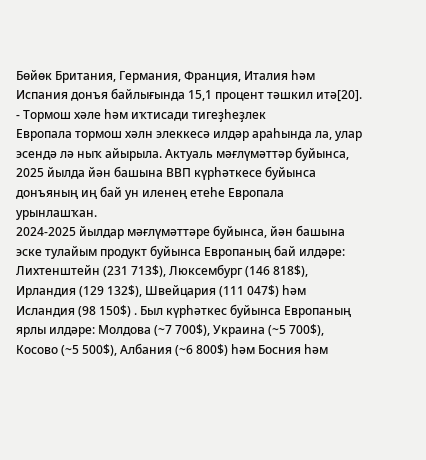Бөйөк Британия, Германия, Франция, Италия һәм Испания донъя байлығында 15,1 процент тәшкил итә[20].
- Тормош хәле һәм иҡтисади тигеҙһеҙлек
Европала тормош хәлн элеккесә илдәр араһында ла, улар эсендә лә ныҡ айырыла. Актуаль мәғлүмәттәр буйынса, 2025 йылда йән башына ВВП күрһәткесе буйынса донъяның иң бай ун иленең етеһе Европала урынлашҡан.
2024-2025 йылдар мәғлүмәттәре буйынса, йән башына эске тулайым продукт буйынса Европаның бай илдәре: Лихтенштейн (231 713$), Люксембург (146 818$), Ирландия (129 132$), Швейцария (111 047$) һәм Исландия (98 150$) . Был күрһәткес буйынса Европаның ярлы илдәре: Молдова (~7 700$), Украина (~5 700$), Косово (~5 500$), Албания (~6 800$) һәм Босния һәм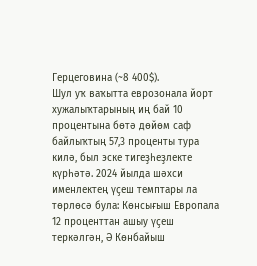Герцеговина (~8 400$).
Шул уҡ ваҡытта еврозонала йорт хужалыҡтарының иң бай 10 процентына бөтә дөйөм саф байлыҡтың 57,3 проценты тура килә, был эске тигеҙһеҙлекте күрһәтә. 2024 йылда шәхси именлектең үҫеш темптары ла төрлөсә була: Көнсығыш Европала 12 проценттан ашыу үҫеш теркәлгән, Ә Көнбайыш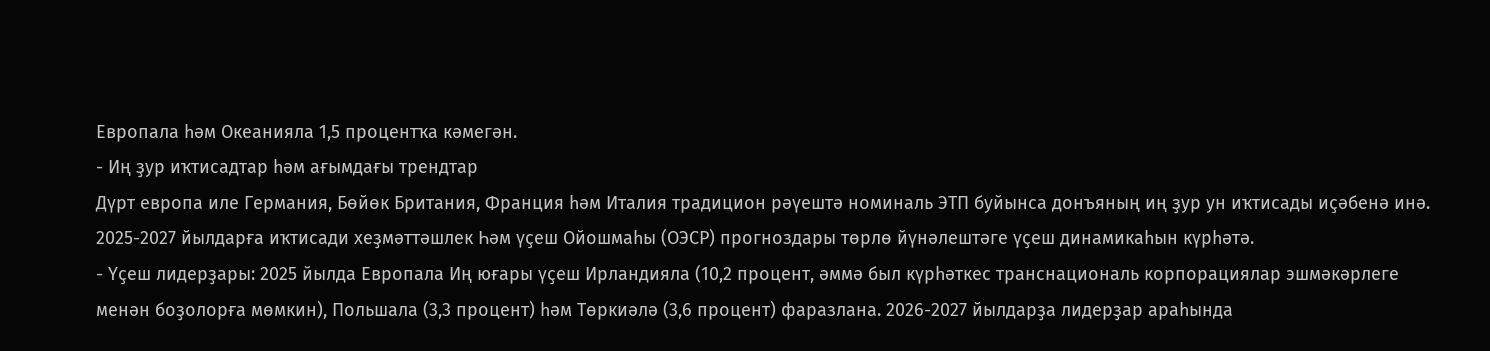Европала һәм Океанияла 1,5 процентҡа кәмегән.
- Иң ҙур иҡтисадтар һәм ағымдағы трендтар
Дүрт европа иле Германия, Бөйөк Британия, Франция һәм Италия традицион рәүештә номиналь ЭТП буйынса донъяның иң ҙур ун иҡтисады иҫәбенә инә. 2025-2027 йылдарға иҡтисади хеҙмәттәшлек Һәм үҫеш Ойошмаһы (ОЭСР) прогноздары төрлө йүнәлештәге үҫеш динамикаһын күрһәтә.
- Үҫеш лидерҙары: 2025 йылда Европала Иң юғары үҫеш Ирландияла (10,2 процент, әммә был күрһәткес транснациональ корпорациялар эшмәкәрлеге менән боҙолорға мөмкин), Польшала (3,3 процент) һәм Төркиәлә (3,6 процент) фаразлана. 2026-2027 йылдарҙа лидерҙар араһында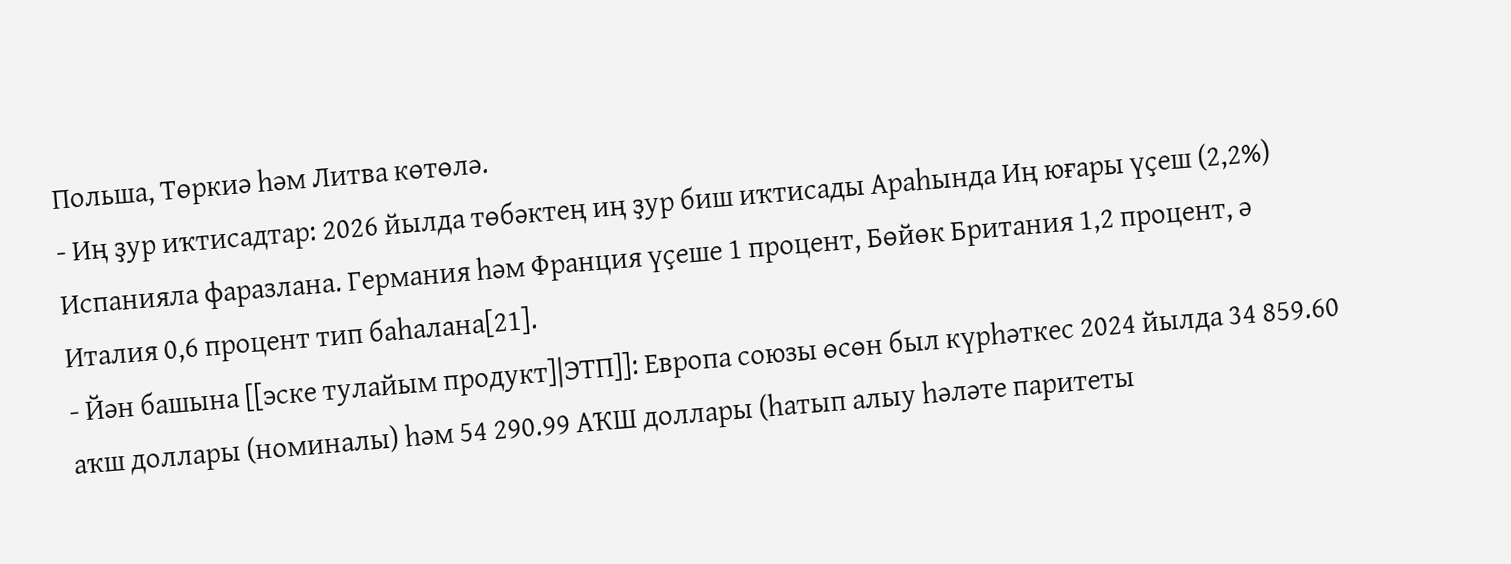Польша, Төркиә һәм Литва көтөлә.
- Иң ҙур иҡтисадтар: 2026 йылда төбәктең иң ҙур биш иҡтисады Араһында Иң юғары үҫеш (2,2%) Испанияла фаразлана. Германия һәм Франция үҫеше 1 процент, Бөйөк Британия 1,2 процент, ә Италия 0,6 процент тип баһалана[21].
- Йән башына [[эске тулайым продукт]|ЭТП]]: Европа союзы өсөн был күрһәткес 2024 йылда 34 859.60 аҡш доллары (номиналы) һәм 54 290.99 АҠШ доллары (һатып алыу һәләте паритеты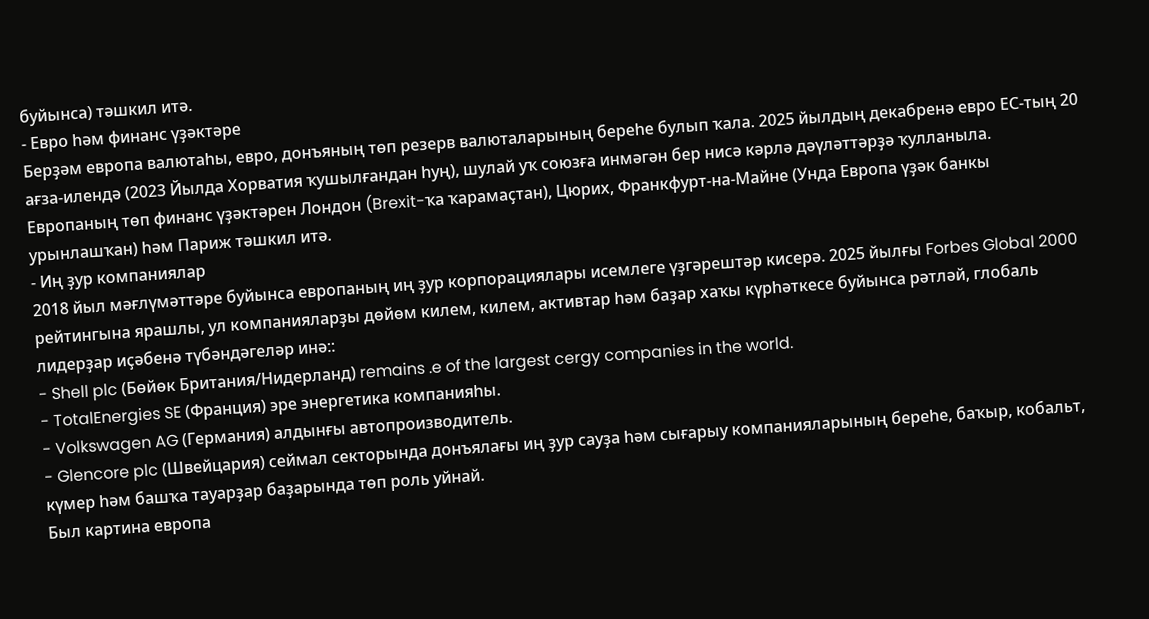буйынса) тәшкил итә.
- Евро һәм финанс үҙәктәре
Берҙәм европа валютаһы, евро, донъяның төп резерв валюталарының береһе булып ҡала. 2025 йылдың декабренә евро ЕС-тың 20 ағза-илендә (2023 Йылда Хорватия ҡушылғандан һуң), шулай уҡ союзға инмәгән бер нисә кәрлә дәүләттәрҙә ҡулланыла. Европаның төп финанс үҙәктәрен Лондон (Brexit-ҡа ҡарамаҫтан), Цюрих, Франкфурт-на-Майне (Унда Европа үҙәк банкы урынлашҡан) һәм Париж тәшкил итә.
- Иң ҙур компаниялар
2018 йыл мәғлүмәттәре буйынса европаның иң ҙур корпорациялары исемлеге үҙгәрештәр кисерә. 2025 йылғы Forbes Global 2000 рейтингына ярашлы, ул компанияларҙы дөйөм килем, килем, активтар һәм баҙар хаҡы күрһәткесе буйынса рәтләй, глобаль лидерҙар иҫәбенә түбәндәгеләр инә::
- Shell plc (Бөйөк Британия/Нидерланд) remains .e of the largest cergy companies in the world.
- TotalEnergies SE (Франция) эре энергетика компанияһы.
- Volkswagen AG (Германия) алдынғы автопроизводитель.
- Glencore plc (Швейцария) сеймал секторында донъялағы иң ҙур сауҙа һәм сығарыу компанияларының береһе, баҡыр, кобальт, күмер һәм башҡа тауарҙар баҙарында төп роль уйнай.
Был картина европа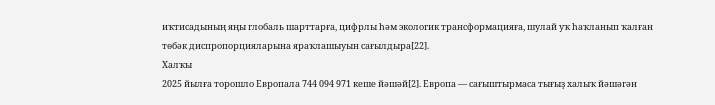иҡтисадының яңы глобаль шарттарға, цифрлы һәм экологик трансформацияға, шулай уҡ һаҡланып ҡалған төбәк диспропорцияларына яраҡлашыуын сағылдыра[22].
Халҡы
2025 йылға торошло Европала 744 094 971 кеше йәшәй[2]. Европа — сағыштырмаса тығыҙ халыҡ йәшәгән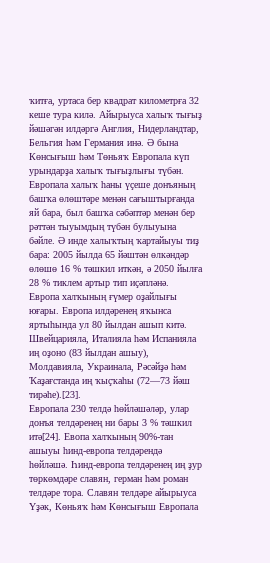ҡитға, уртаса бер квадрат километрға 32 кеше тура килә. Айырыуса халыҡ тығыҙ йәшәгән илдәргә Англия, Нидерландтар, Бельгия һәм Германия инә. Ә бына Көнсығыш һәм Төньяҡ Европала күп урындарҙа халыҡ тығыҙлығы түбән.
Европала халыҡ һаны үҫеше донъяның башҡа өлөштәре менән сағыштырғанда яй бара, был башҡа сәбәптәр менән бер рәттән тыуымдың түбән булыуына бәйле. Ә инде халыҡтың ҡартайыуы тиҙ бара: 2005 йылда 65 йәштән өлкәндәр өлөшө 16 % тәшкил иткән, ә 2050 йылға 28 % тиклем артыр тип иҫәпләнә.
Европа халҡының ғүмер оҙайлығы юғары. Европа илдәренең яҡынса яртыһында ул 80 йылдан ашып китә. Швейцарияла, Италияла һәм Испанияла иң оҙоно (83 йылдан ашыу), Молдавияла, Украинала, Рәсәйҙә һәм Ҡаҙағстанда иң ҡыҫҡаһы (72—73 йәш тирәһе).[23].
Европала 230 телдә һөйләшәләр, улар донъя телдәренең ни бары 3 % тәшкил итә[24]. Евопа халҡының 90%-тан ашыуы һинд-европа телдәрендә һөйләшә. Һинд-европа телдәренең иң ҙур төркөмдәре славян, герман һәм роман телдәре тора. Славян телдәре айырыуса Үҙәк, Көньяҡ һәм Көнсығыш Европала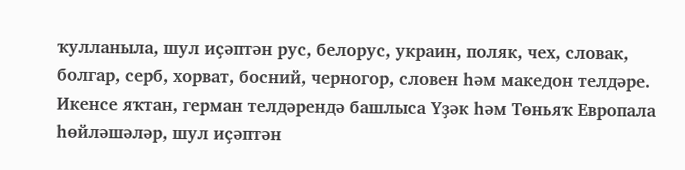ҡулланыла, шул иҫәптән рус, белорус, украин, поляк, чех, словак, болгар, серб, хорват, босний, черногор, словен һәм македон телдәре. Икенсе яҡтан, герман телдәрендә башлыса Үҙәк һәм Төньяҡ Европала һөйләшәләр, шул иҫәптән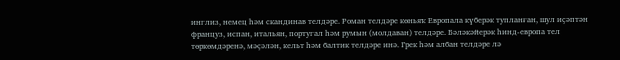инглиз, немец һәм скандинав телдәре. Роман телдәре көньяҡ Европала күберәк тупланған, шул иҫәптән француз, испан, итальян, португал һәм румын (молдаван) телдәре. Бәләкәйерәк һинд-европа тел төркөмдәренә, мәҫәлән, кельт һәм балтик телдәре инә. Грек һәм албан телдәре лә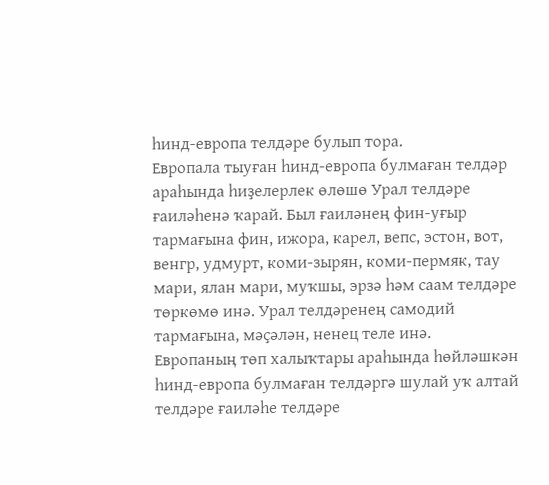һинд-европа телдәре булып тора.
Европала тыуған һинд-европа булмаған телдәр араһында һиҙелерлек өлөшө Урал телдәре ғаиләһенә ҡарай. Был ғаиләнең фин-уғыр тармағына фин, ижора, карел, вепс, эстон, вот, венгр, удмурт, коми-зырян, коми-пермяк, тау мари, ялан мари, муҡшы, эрзә һәм саам телдәре төркөмө инә. Урал телдәренең самодий тармағына, мәҫәлән, ненец теле инә.
Европаның төп халыҡтары араһында һөйләшкән һинд-европа булмаған телдәргә шулай уҡ алтай телдәре ғаиләһе телдәре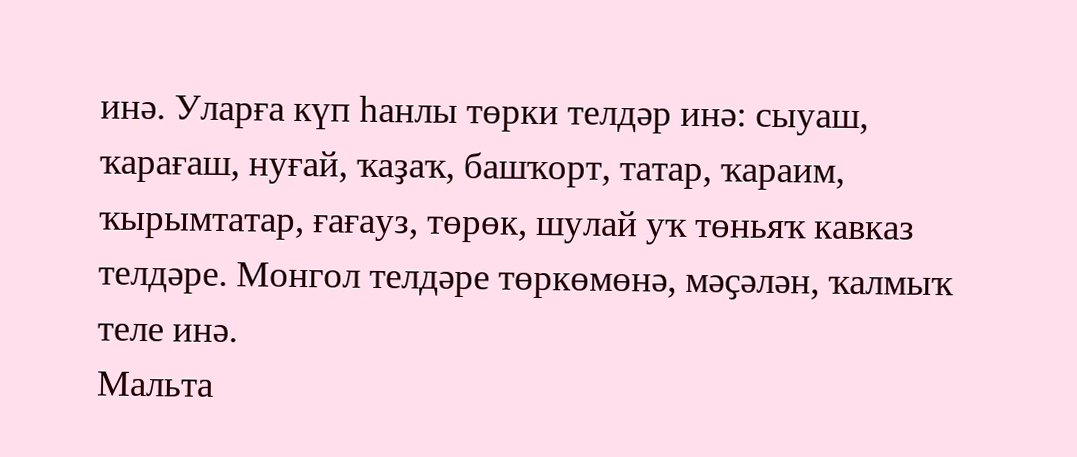инә. Уларға күп һанлы төрки телдәр инә: сыуаш, ҡарағаш, нуғай, ҡаҙаҡ, башҡорт, татар, ҡараим, ҡырымтатар, ғағауз, төрөк, шулай уҡ төньяҡ кавказ телдәре. Монгол телдәре төркөмөнә, мәҫәлән, ҡалмыҡ теле инә.
Мальта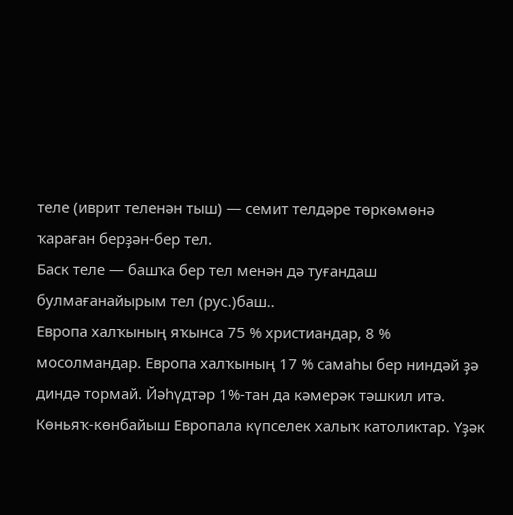теле (иврит теленән тыш) — семит телдәре төркөмөнә ҡараған берҙән-бер тел.
Баск теле — башҡа бер тел менән дә туғандаш булмағанайырым тел (рус.)баш..
Европа халҡының яҡынса 75 % христиандар, 8 % мосолмандар. Европа халҡының 17 % самаһы бер ниндәй ҙә диндә тормай. Йәһүдтәр 1%-тан да кәмерәк тәшкил итә.
Көньяҡ-көнбайыш Европала күпселек халыҡ католиктар. Үҙәк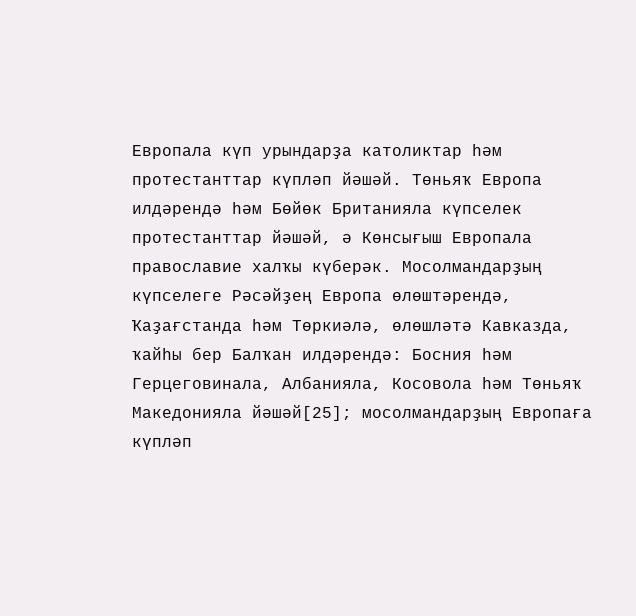Европала күп урындарҙа католиктар һәм протестанттар күпләп йәшәй. Төньяҡ Европа илдәрендә һәм Бөйөк Британияла күпселек протестанттар йәшәй, ә Көнсығыш Европала православие халҡы күберәк. Мосолмандарҙың күпселеге Рәсәйҙең Европа өлөштәрендә, Ҡаҙағстанда һәм Төркиәлә, өлөшләтә Кавказда, ҡайһы бер Балҡан илдәрендә: Босния һәм Герцеговинала, Албанияла, Косовола һәм Төньяҡ Македонияла йәшәй[25]; мосолмандарҙың Европаға күпләп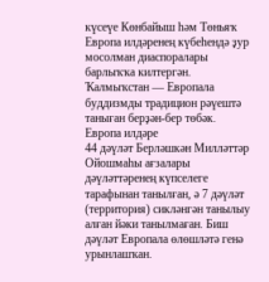күсеүе Көнбайыш һәм Төньяҡ Европа илдәренең күбеһендә ҙур мосолман диаспоралары барлыҡҡа килтергән.
Ҡалмыҡстан — Европала буддизмды традицион рәүештә таныған берҙән-бер төбәк.
Европа илдәре
44 дәүләт Берләшкән Милләттәр Ойошмаһы ағзалары дәүләттәренең күпселеге тарафынан танылған, ә 7 дәүләт (территория) сикләнгән танылыу алған йәки танылмаған. Биш дәүләт Европала өлөшләтә генә урынлашҡан.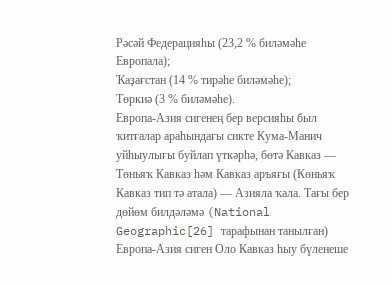Рәсәй Федерацияһы (23,2 % биләмәһе Европала);
Ҡаҙағстан (14 % тирәһе биләмәһе);
Төркиә (3 % биләмәһе).
Европа-Азия сигенең бер версияһы был ҡитғалар араһындағы сикте Кума-Манич уйһыулығы буйлап үткәрһә, бөтә Кавказ — Төньяҡ Кавказ һәм Кавказ аръяғы (Көньяҡ Кавказ тип тә атала) — Азияла ҡала. Тағы бер дөйөм билдәләмә (National Geographic[26] тарафынан танылған) Европа-Азия сиген Оло Кавказ һыу бүленеше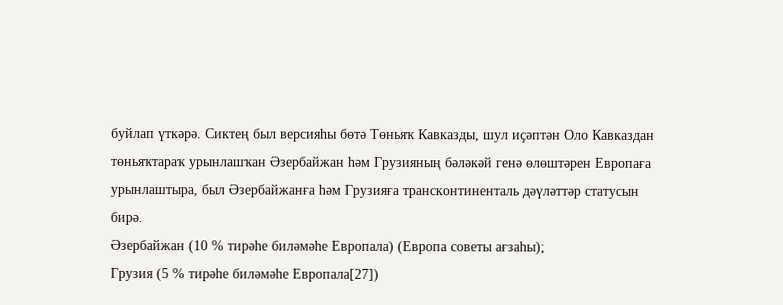буйлап үткәрә. Сиктең был версияһы бөтә Төньяҡ Кавказды, шул иҫәптән Оло Кавказдан төньяҡтараҡ урынлашҡан Әзербайжан һәм Грузияның бәләкәй генә өлөштәрен Европаға урынлаштыра, был Әзербайжанға һәм Грузияға трансконтиненталь дәүләттәр статусын бирә.
Әзербайжан (10 % тирәһе биләмәһе Европала) (Европа советы ағзаһы);
Грузия (5 % тирәһе биләмәһе Европала[27])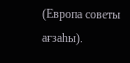(Европа советы ағзаһы).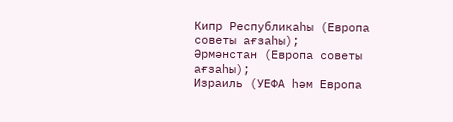Кипр Республикаһы (Европа советы ағзаһы);
Әрмәнстан (Европа советы ағзаһы);
Израиль (УЕФА һәм Европа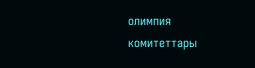олимпия комитеттары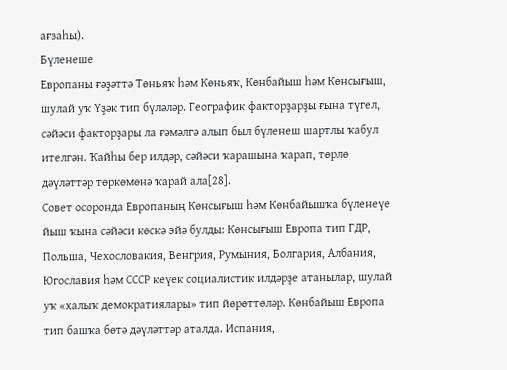ағзаһы).
Бүленеше
Европаны ғәҙәттә Төньяҡ һәм Көньяҡ, Көнбайыш һәм Көнсығыш, шулай уҡ Үҙәк тип бүләләр. Географик факторҙарҙы ғына түгел, сәйәси факторҙары ла ғәмәлгә алып был бүленеш шартлы ҡабул ителгән. Ҡайһы бер илдәр, сәйәси ҡарашына ҡарап, төрлө дәүләттәр төркөмөнә ҡарай ала[28].
Совет осоронда Европаның Көнсығыш һәм Көнбайышҡа бүленеүе йыш ҡына сәйәси көскә эйә булды: Көнсығыш Европа тип ГДР, Польша, Чехословакия, Венгрия, Румыния, Болгария, Албания, Югославия һәм СССР кеүек социалистик илдәрҙе атанылар, шулай уҡ «халыҡ демократиялары» тип йөрөттөләр. Көнбайыш Европа тип башҡа бөтә дәүләттәр аталда. Испания,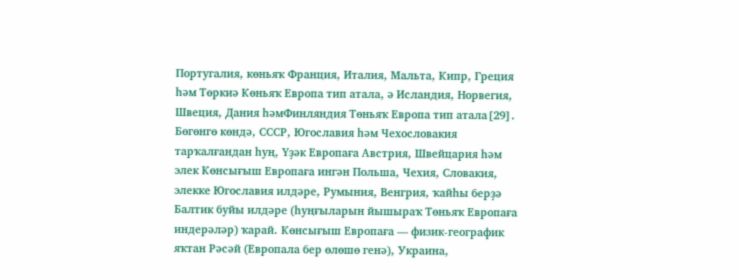Португалия, көньяҡ Франция, Италия, Мальта, Кипр, Греция һәм Төркиә Көньяҡ Европа тип атала, ә Исландия, Норвегия, Швеция, Дания һәмФинляндия Төньяҡ Европа тип атала[29].
Бөгөнгө көндә, СССР, Югославия һәм Чехословакия тарҡалғандан һуң, Үҙәк Европаға Австрия, Швейцария һәм элек Көнсығыш Европаға ингән Польша, Чехия, Словакия, элекке Югославия илдәре, Румыния, Венгрия, ҡайһы берҙә Балтик буйы илдәре (һуңғыларын йышыраҡ Төньяҡ Европаға индерәләр) ҡарай. Көнсығыш Европаға — физик-географик яҡтан Рәсәй (Европала бер өлөшө генә), Украина,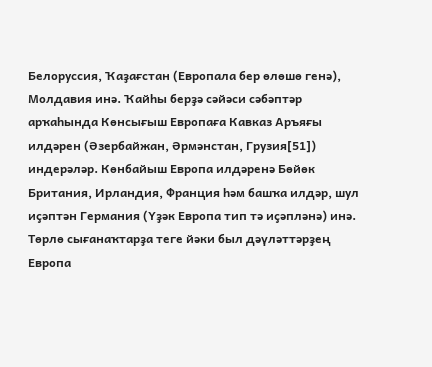Белоруссия, Ҡаҙағстан (Европала бер өлөшө генә), Молдавия инә. Ҡайһы берҙә сәйәси сәбәптәр арҡаһында Көнсығыш Европаға Кавказ Аръяғы илдәрен (Әзербайжан, Әрмәнстан, Грузия[51]) индерәләр. Көнбайыш Европа илдәренә Бөйөк Британия, Ирландия, Франция һәм башҡа илдәр, шул иҫәптән Германия (Үҙәк Европа тип тә иҫәпләнә) инә.
Төрлө сығанаҡтарҙа теге йәки был дәүләттәрҙең Европа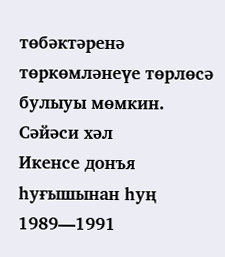төбәктәренә төркөмләнеүе төрлөсә булыуы мөмкин.
Сәйәси хәл
Икенсе донъя һуғышынан һуң 1989—1991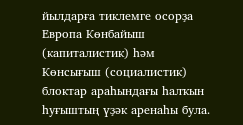йылдарға тиклемге осорҙа Европа Көнбайыш (капиталистик) һәм Көнсығыш (социалистик) блоктар араһындағы һалҡын һуғыштың үҙәк аренаһы була.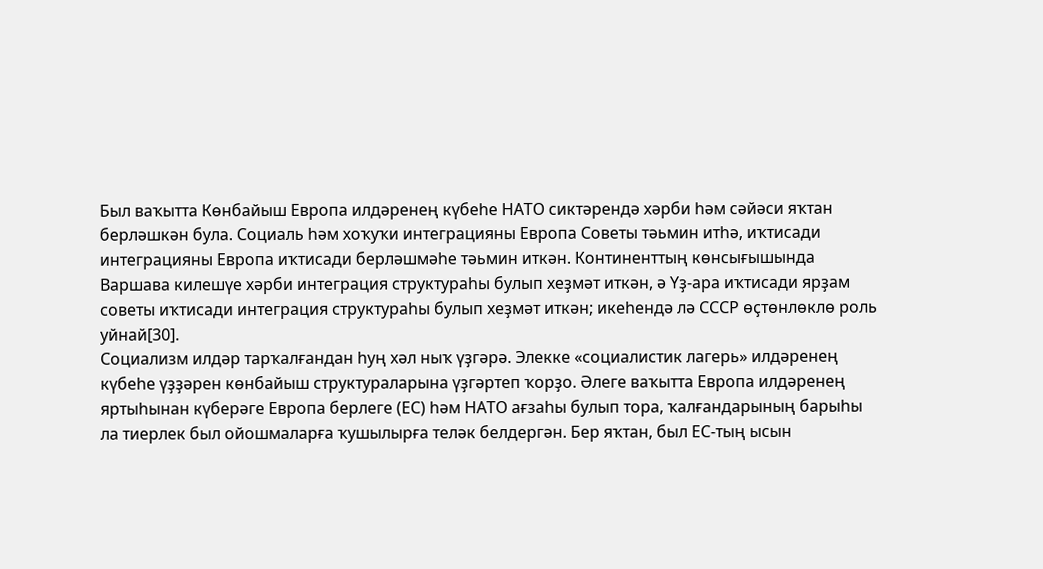Был ваҡытта Көнбайыш Европа илдәренең күбеһе НАТО сиктәрендә хәрби һәм сәйәси яҡтан берләшкән була. Социаль һәм хоҡуҡи интеграцияны Европа Советы тәьмин итһә, иҡтисади интеграцияны Европа иҡтисади берләшмәһе тәьмин иткән. Континенттың көнсығышында Варшава килешүе хәрби интеграция структураһы булып хеҙмәт иткән, ә Үҙ-ара иҡтисади ярҙам советы иҡтисади интеграция структураһы булып хеҙмәт иткән; икеһендә лә СССР өҫтөнлөклө роль уйнай[30].
Социализм илдәр тарҡалғандан һуң хәл ныҡ үҙгәрә. Элекке «социалистик лагерь» илдәренең күбеһе үҙҙәрен көнбайыш структураларына үҙгәртеп ҡорҙо. Әлеге ваҡытта Европа илдәренең яртыһынан күберәге Европа берлеге (ЕС) һәм НАТО ағзаһы булып тора, ҡалғандарының барыһы ла тиерлек был ойошмаларға ҡушылырға теләк белдергән. Бер яҡтан, был ЕС-тың ысын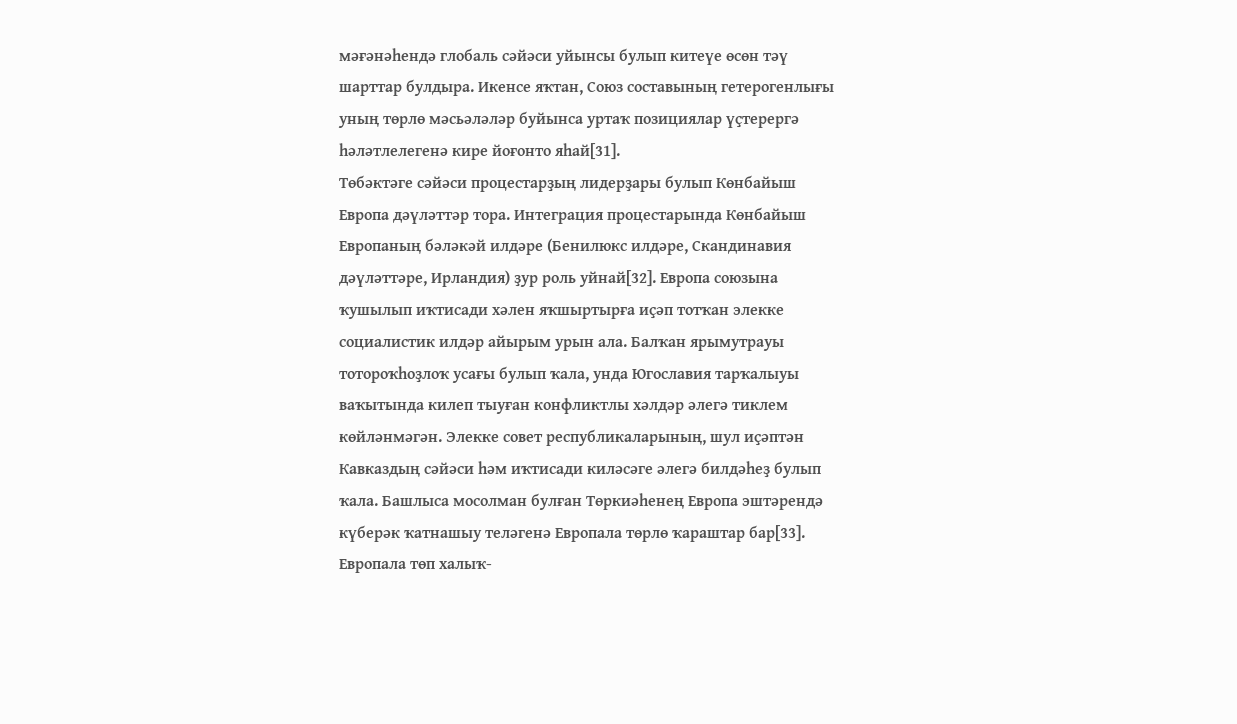мәғәнәһендә глобаль сәйәси уйынсы булып китеүе өсөн тәү шарттар булдыра. Икенсе яҡтан, Союз составының гетерогенлығы уның төрлө мәсьәләләр буйынса уртаҡ позициялар үҫтерергә һәләтлелегенә кире йоғонто яһай[31].
Төбәктәге сәйәси процестарҙың лидерҙары булып Көнбайыш Европа дәүләттәр тора. Интеграция процестарында Көнбайыш Европаның бәләкәй илдәре (Бенилюкс илдәре, Скандинавия дәүләттәре, Ирландия) ҙур роль уйнай[32]. Европа союзына ҡушылып иҡтисади хәлен яҡшыртырға иҫәп тотҡан элекке социалистик илдәр айырым урын ала. Балҡан ярымутрауы тотороҡһоҙлоҡ усағы булып ҡала, унда Югославия тарҡалыуы ваҡытында килеп тыуған конфликтлы хәлдәр әлегә тиклем көйләнмәгән. Элекке совет республикаларының, шул иҫәптән Кавказдың сәйәси һәм иҡтисади киләсәге әлегә билдәһеҙ булып ҡала. Башлыса мосолман булған Төркиәһенең Европа эштәрендә күберәк ҡатнашыу теләгенә Европала төрлө ҡараштар бар[33].
Европала төп халыҡ-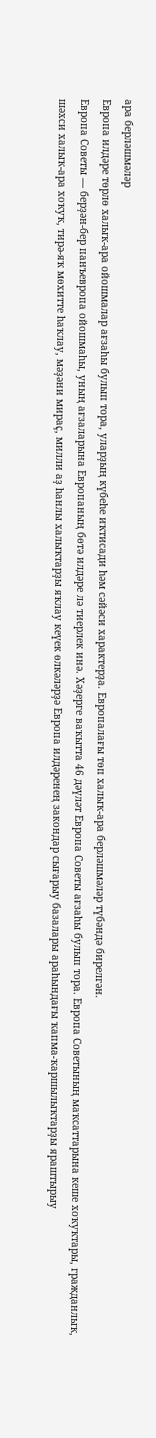ара берләшмәләр
Европа илдәре төрлө халыҡ-ара ойошмалар ағзаһы булып тора, уларҙың күбеһе иҡтисади һәм сәйәси характерҙа. Европалағы төп халыҡ-ара берләшмәләр түбәндә бирелгән.
Европа Советы — берҙән-бер панъевропа ойошмаһы, уның ағзаларына Европаның бөтә илдәре лә тиерлек инә. Хәҙерге ваҡытта 46 дәүләт Европа Советы ағзаһы булып тора. Европа Советының маҡсаттарына кеше хоҡуҡтары, гражданлыҡ, шәхси халыҡ-ара хоҡуҡ, тирә-яҡ мөхитте һаҡлау, мәҙәни мираҫ, милли аҙ һанлы халыҡтарҙы яҡлау кеүек өлкәләрҙә Европа илдәренең закондар сығарыу базалары араһындағы ҡапма-ҡаршылыҡтарҙы яраштырыу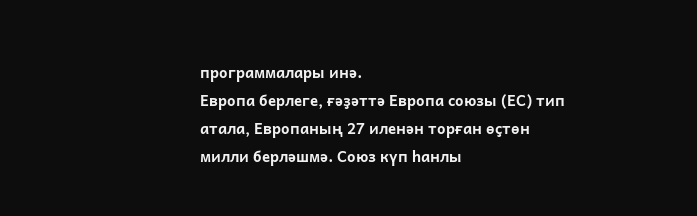программалары инә.
Европа берлеге, ғәҙәттә Европа союзы (ЕС) тип атала, Европаның 27 иленән торған өҫтөн милли берләшмә. Союз күп һанлы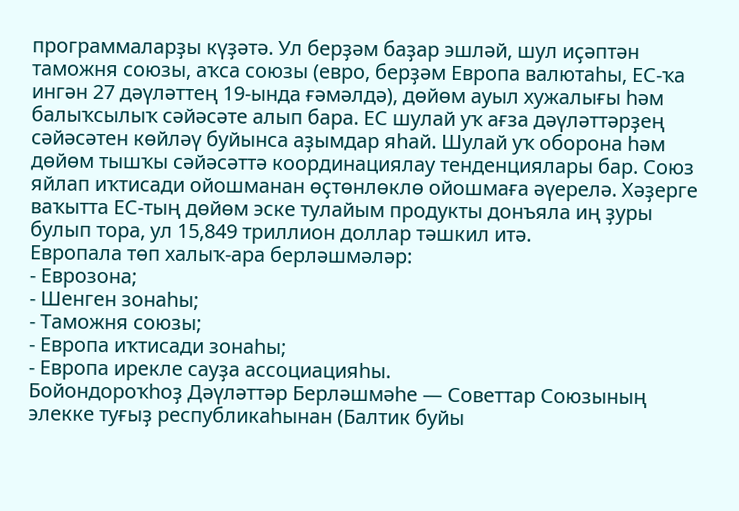программаларҙы күҙәтә. Ул берҙәм баҙар эшләй, шул иҫәптән таможня союзы, аҡса союзы (евро, берҙәм Европа валютаһы, ЕС-ҡа ингән 27 дәүләттең 19-ында ғәмәлдә), дөйөм ауыл хужалығы һәм балыҡсылыҡ сәйәсәте алып бара. ЕС шулай уҡ ағза дәүләттәрҙең сәйәсәтен көйләү буйынса аҙымдар яһай. Шулай уҡ оборона һәм дөйөм тышҡы сәйәсәттә координациялау тенденциялары бар. Союз яйлап иҡтисади ойошманан өҫтөнлөклө ойошмаға әүерелә. Хәҙерге ваҡытта ЕС-тың дөйөм эске тулайым продукты донъяла иң ҙуры булып тора, ул 15,849 триллион доллар тәшкил итә.
Европала төп халыҡ-ара берләшмәләр:
- Еврозона;
- Шенген зонаһы;
- Таможня союзы;
- Европа иҡтисади зонаһы;
- Европа ирекле сауҙа ассоциацияһы.
Бойондороҡһоҙ Дәүләттәр Берләшмәһе — Советтар Союзының элекке туғыҙ республикаһынан (Балтик буйы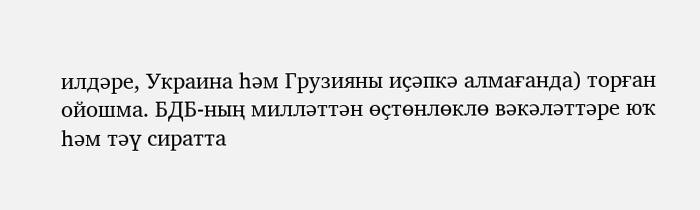илдәре, Украина һәм Грузияны иҫәпкә алмағанда) торған ойошма. БДБ-ның милләттән өҫтөнлөклө вәкәләттәре юҡ һәм тәү сиратта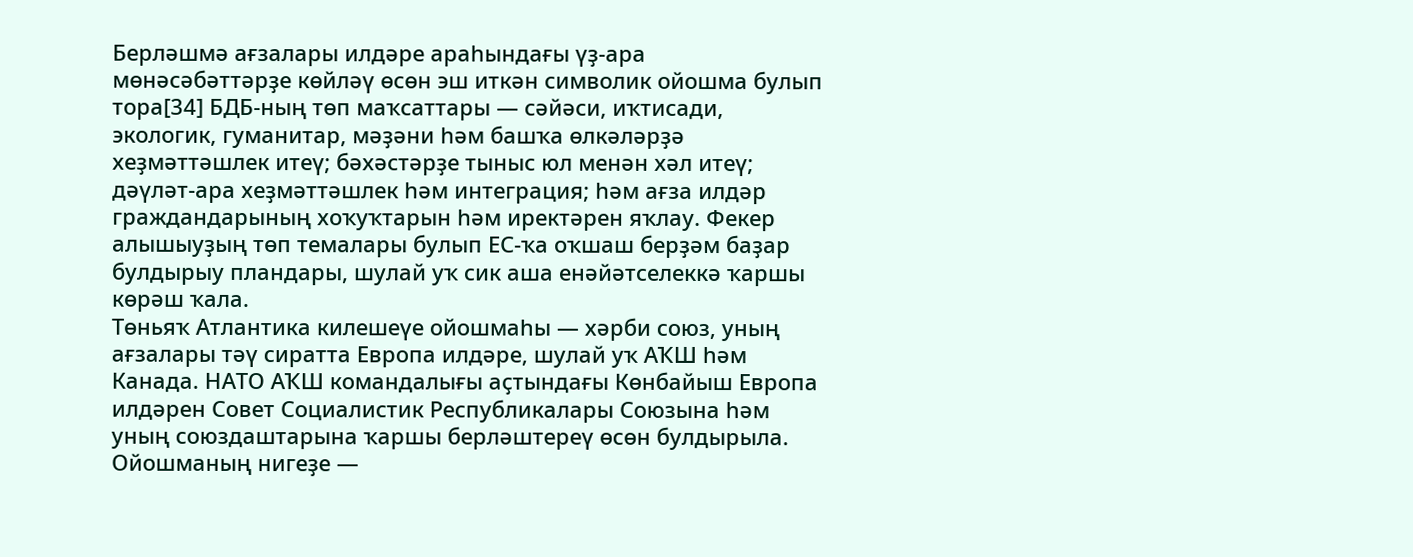Берләшмә ағзалары илдәре араһындағы үҙ-ара мөнәсәбәттәрҙе көйләү өсөн эш иткән символик ойошма булып тора[34] БДБ-ның төп маҡсаттары — сәйәси, иҡтисади, экологик, гуманитар, мәҙәни һәм башҡа өлкәләрҙә хеҙмәттәшлек итеү; бәхәстәрҙе тыныс юл менән хәл итеү; дәүләт-ара хеҙмәттәшлек һәм интеграция; һәм ағза илдәр граждандарының хоҡуҡтарын һәм иректәрен яҡлау. Фекер алышыуҙың төп темалары булып ЕС-ҡа оҡшаш берҙәм баҙар булдырыу пландары, шулай уҡ сик аша енәйәтселеккә ҡаршы көрәш ҡала.
Төньяҡ Атлантика килешеүе ойошмаһы — хәрби союз, уның ағзалары тәү сиратта Европа илдәре, шулай уҡ АҠШ һәм Канада. НАТО АҠШ командалығы аҫтындағы Көнбайыш Европа илдәрен Совет Социалистик Республикалары Союзына һәм уның союздаштарына ҡаршы берләштереү өсөн булдырыла. Ойошманың нигеҙе —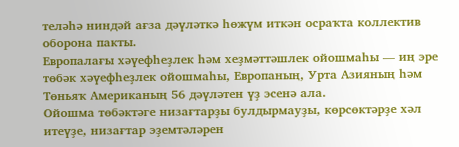теләһә ниндәй ағза дәүләткә һөжүм иткән осраҡта коллектив оборона пакты.
Европалағы хәүефһеҙлек һәм хеҙмәттәшлек ойошмаһы — иң эре төбәк хәүефһеҙлек ойошмаһы, Европаның, Урта Азияның һәм Төньяҡ Американың 56 дәүләтен үҙ эсенә ала.
Ойошма төбәктәге низағтарҙы булдырмауҙы, көрсөктәрҙе хәл итеүҙе, низағтар эҙемтәләрен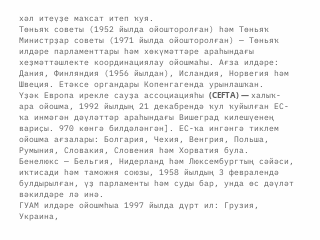хәл итеүҙе маҡсат итеп ҡуя.
Төньяҡ советы (1952 йылда ойошторолған) һәм Төньяҡ Министрҙар советы (1971 йылда ойошторолған) — Төньяҡ илдәре парламенттары һәм хөкүмәттәре араһындағы хеҙмәттәшлекте координациялау ойошмаһы. Ағза илдәре: Дания, Финляндия (1956 йылдан), Исландия, Норвегия һәм Швеция. Етәксе органдары Копенгагенда урынлашҡан.
Үҙәк Европа ирекле сауҙа ассоциацияһы (CEFTA) — халыҡ-ара ойошма, 1992 йылдың 21 декабрендә ҡул ҡуйылған ЕС-ҡа инмәгән дәүләттәр араһындағы Вишеград килешүенең вариҫы. 970 көнгә билдәләнгән]. ЕС-ҡа ингәнгә тиклем ойошма ағзалары: Болгария, Чехия, Венгрия, Польша, Румыния, Словакия, Словения һәм Хорватия була.
Бенелюкс — Бельгия, Нидерланд һәм Люксембургтың сәйәси, иҡтисади һәм таможня союзы, 1958 йылдың 3 февралендә булдырылған, үҙ парламенты һәм суды бар, унда өс дәүләт вәкилдәре лә инә.
ГУАМ илдәре ойошмһыа 1997 йылда дүрт ил: Грузия, Украина,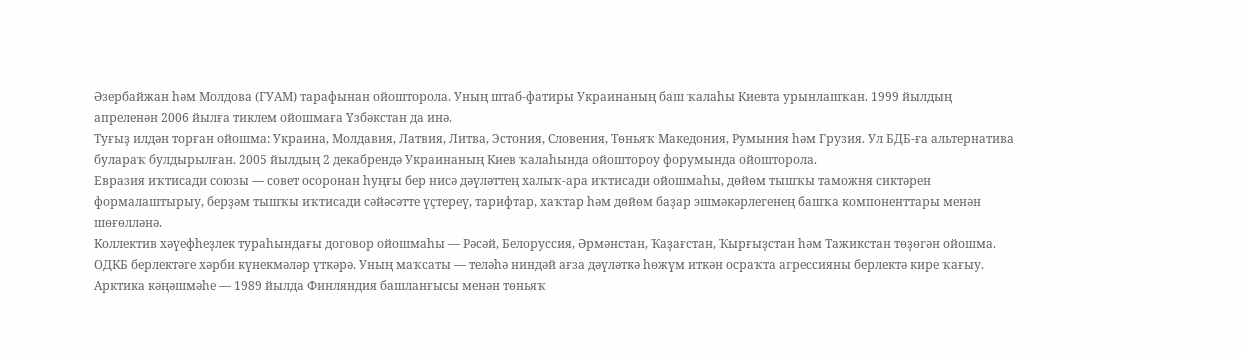Әзербайжан һәм Молдова (ГУАМ) тарафынан ойошторола. Уның штаб-фатиры Украинаның баш ҡалаһы Киевта урынлашҡан. 1999 йылдың апреленән 2006 йылға тиклем ойошмаға Үзбәкстан да инә.
Туғыҙ илдән торған ойошма: Украина, Молдавия, Латвия, Литва, Эстония, Словения, Төньяҡ Македония, Румыния һәм Грузия. Ул БДБ-ға альтернатива булараҡ булдырылған. 2005 йылдың 2 декабрендә Украинаның Киев ҡалаһында ойоштороу форумында ойошторола.
Евразия иҡтисади союзы — совет осоронан һуңғы бер нисә дәүләттең халыҡ-ара иҡтисади ойошмаһы, дөйөм тышҡы таможня сиктәрен формалаштырыу, берҙәм тышҡы иҡтисади сәйәсәтте үҫтереү, тарифтар, хаҡтар һәм дөйөм баҙар эшмәкәрлегенең башҡа компоненттары менән шөғөлләнә.
Коллектив хәүефһеҙлек тураһындағы договор ойошмаһы — Рәсәй, Белоруссия, Әрмәнстан, Ҡаҙағстан, Ҡырғыҙстан һәм Тажикстан төҙөгән ойошма.
ОДКБ берлектәге хәрби күнекмәләр үткәрә. Уның маҡсаты — теләһә ниндәй ағза дәүләткә һөжүм иткән осраҡта агрессияны берлектә кире ҡағыу.
Арктика кәңәшмәһе — 1989 йылда Финляндия башланғысы менән төньяҡ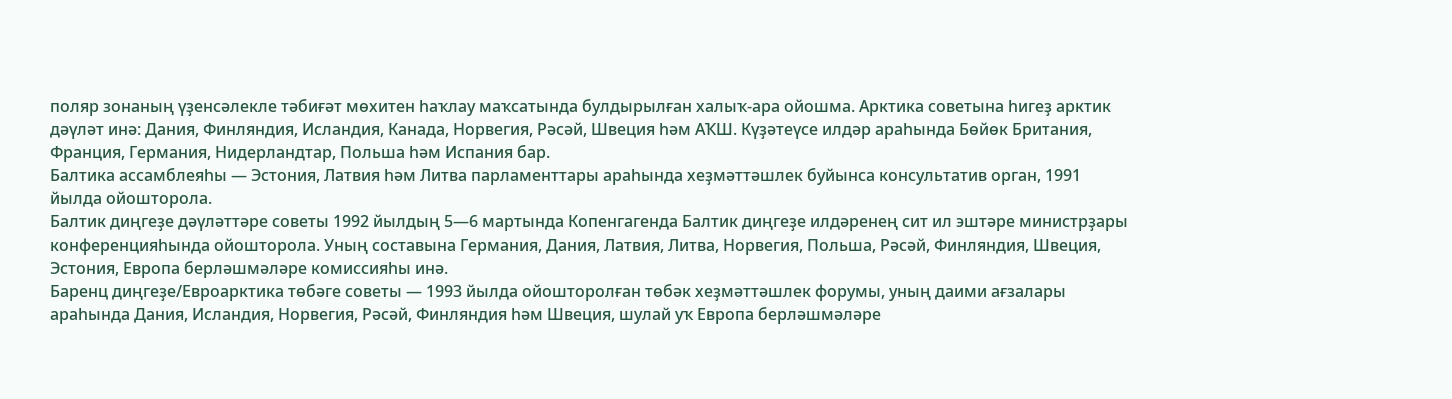поляр зонаның үҙенсәлекле тәбиғәт мөхитен һаҡлау маҡсатында булдырылған халыҡ-ара ойошма. Арктика советына һигеҙ арктик дәүләт инә: Дания, Финляндия, Исландия, Канада, Норвегия, Рәсәй, Швеция һәм АҠШ. Күҙәтеүсе илдәр араһында Бөйөк Британия, Франция, Германия, Нидерландтар, Польша һәм Испания бар.
Балтика ассамблеяһы — Эстония, Латвия һәм Литва парламенттары араһында хеҙмәттәшлек буйынса консультатив орган, 1991 йылда ойошторола.
Балтик диңгеҙе дәүләттәре советы 1992 йылдың 5—6 мартында Копенгагенда Балтик диңгеҙе илдәренең сит ил эштәре министрҙары конференцияһында ойошторола. Уның составына Германия, Дания, Латвия, Литва, Норвегия, Польша, Рәсәй, Финляндия, Швеция, Эстония, Европа берләшмәләре комиссияһы инә.
Баренц диңгеҙе/Евроарктика төбәге советы — 1993 йылда ойошторолған төбәк хеҙмәттәшлек форумы, уның даими ағзалары араһында Дания, Исландия, Норвегия, Рәсәй, Финляндия һәм Швеция, шулай уҡ Европа берләшмәләре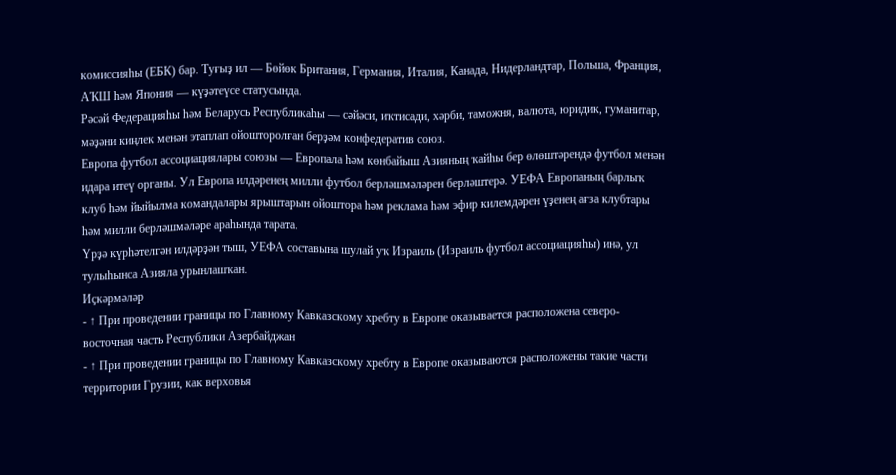комиссияһы (ЕБК) бар. Туғыҙ ил — Бөйөк Британия, Германия, Италия, Канада, Нидерландтар, Польша, Франция, АҠШ һәм Япония — күҙәтеүсе статусында.
Рәсәй Федерацияһы һәм Беларусь Республикаһы — сәйәси, иҡтисади, хәрби, таможня, валюта, юридик, гуманитар, мәҙәни киңлек менән этаплап ойошторолған берҙәм конфедератив союз.
Европа футбол ассоциациялары союзы — Европала һәм көнбайыш Азияның ҡайһы бер өлөштәрендә футбол менән идара итеү органы. Ул Европа илдәренең милли футбол берләшмәләрен берләштерә. УЕФА Европаның барлыҡ клуб һәм йыйылма командалары ярыштарын ойоштора һәм реклама һәм эфир килемдәрен үҙенең ағза клубтары һәм милли берләшмәләре араһында тарата.
Үрҙә күрһәтелгән илдәрҙән тыш, УЕФА составына шулай уҡ Израиль (Израиль футбол ассоциацияһы) инә, ул тулыһынса Азияла урынлашҡан.
Иҫкәрмәләр
- ↑ При проведении границы по Главному Кавказскому хребту в Европе оказывается расположена северо-восточная часть Республики Азербайджан
- ↑ При проведении границы по Главному Кавказскому хребту в Европе оказываются расположены такие части территории Грузии, как верховья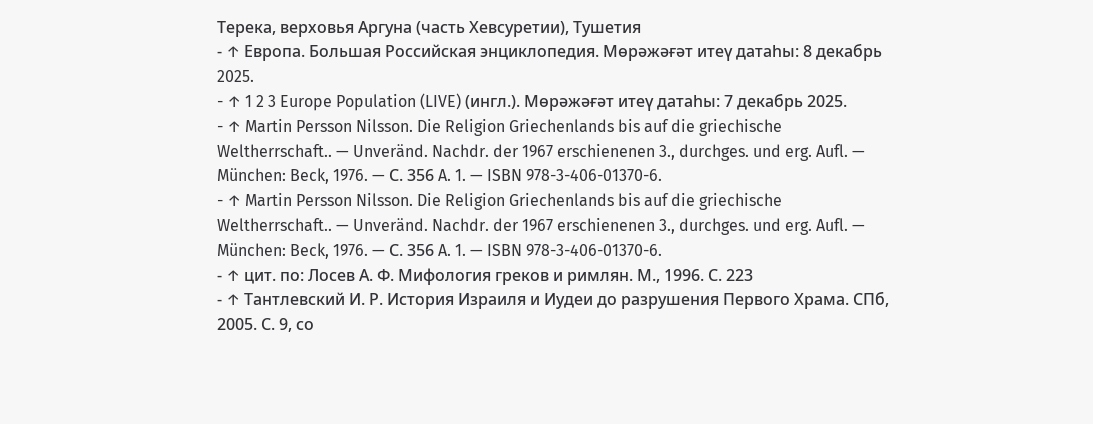Терека, верховья Аргуна (часть Хевсуретии), Тушетия
- ↑ Европа. Большая Российская энциклопедия. Мөрәжәғәт итеү датаһы: 8 декабрь 2025.
- ↑ 1 2 3 Europe Population (LIVE) (ингл.). Мөрәжәғәт итеү датаһы: 7 декабрь 2025.
- ↑ Martin Persson Nilsson. Die Religion Griechenlands bis auf die griechische Weltherrschaft.. — Unveränd. Nachdr. der 1967 erschienenen 3., durchges. und erg. Aufl. — München: Beck, 1976. — С. 356 A. 1. — ISBN 978-3-406-01370-6.
- ↑ Martin Persson Nilsson. Die Religion Griechenlands bis auf die griechische Weltherrschaft.. — Unveränd. Nachdr. der 1967 erschienenen 3., durchges. und erg. Aufl. — München: Beck, 1976. — С. 356 A. 1. — ISBN 978-3-406-01370-6.
- ↑ цит. по: Лосев А. Ф. Мифология греков и римлян. М., 1996. С. 223
- ↑ Тантлевский И. Р. История Израиля и Иудеи до разрушения Первого Храма. СПб, 2005. С. 9, со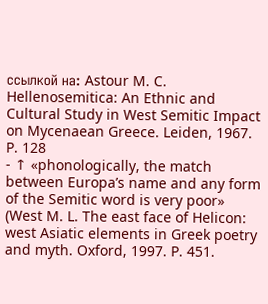ссылкой на: Astour M. C. Hellenosemitica: An Ethnic and Cultural Study in West Semitic Impact on Mycenaean Greece. Leiden, 1967. P. 128
- ↑ «phonologically, the match between Europa’s name and any form of the Semitic word is very poor» (West M. L. The east face of Helicon: west Asiatic elements in Greek poetry and myth. Oxford, 1997. P. 451.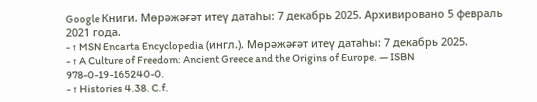Google Книги. Мөрәжәғәт итеү датаһы: 7 декабрь 2025. Архивировано 5 февраль 2021 года.
- ↑ MSN Encarta Encyclopedia (ингл.). Мөрәжәғәт итеү датаһы: 7 декабрь 2025.
- ↑ A Culture of Freedom: Ancient Greece and the Origins of Europe. — ISBN 978-0-19-165240-0.
- ↑ Histories 4.38. C.f.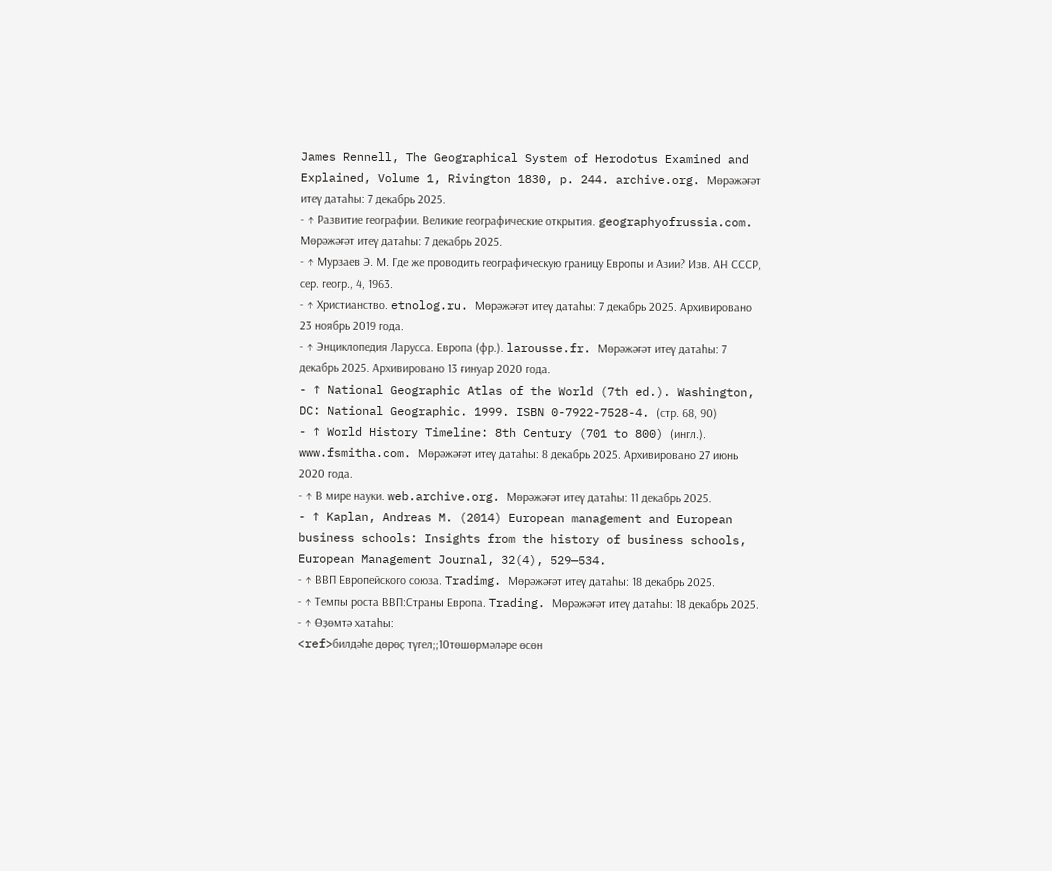James Rennell, The Geographical System of Herodotus Examined and Explained, Volume 1, Rivington 1830, p. 244. archive.org. Мөрәжәғәт итеү датаһы: 7 декабрь 2025.
- ↑ Развитие географии. Великие географические открытия. geographyofrussia.com. Мөрәжәғәт итеү датаһы: 7 декабрь 2025.
- ↑ Мурзаев Э. М. Где же проводить географическую границу Европы и Азии? Изв. АН СССР, сер. геогр., 4, 1963.
- ↑ Христианство. etnolog.ru. Мөрәжәғәт итеү датаһы: 7 декабрь 2025. Архивировано 23 ноябрь 2019 года.
- ↑ Энциклопедия Ларусса. Европа (фр.). larousse.fr. Мөрәжәғәт итеү датаһы: 7 декабрь 2025. Архивировано 13 ғинуар 2020 года.
- ↑ National Geographic Atlas of the World (7th ed.). Washington, DC: National Geographic. 1999. ISBN 0-7922-7528-4. (стр. 68, 90)
- ↑ World History Timeline: 8th Century (701 to 800) (ингл.). www.fsmitha.com. Мөрәжәғәт итеү датаһы: 8 декабрь 2025. Архивировано 27 июнь 2020 года.
- ↑ В мире науки. web.archive.org. Мөрәжәғәт итеү датаһы: 11 декабрь 2025.
- ↑ Kaplan, Andreas M. (2014) European management and European business schools: Insights from the history of business schools, European Management Journal, 32(4), 529—534.
- ↑ ВВП Европейского союза. Tradimg. Мөрәжәғәт итеү датаһы: 18 декабрь 2025.
- ↑ Темпы роста ВВП:Страны Европа. Trading. Мөрәжәғәт итеү датаһы: 18 декабрь 2025.
- ↑ Өҙөмтә хатаһы:
<ref>билдәһе дөрөҫ түгел;;10төшөрмәләре өсөн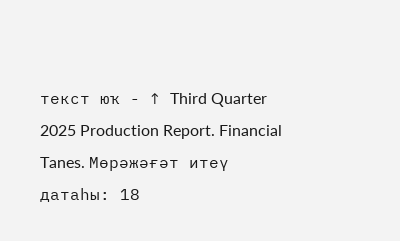текст юҡ - ↑ Third Quarter 2025 Production Report. Financial Tanes. Мөрәжәғәт итеү датаһы: 18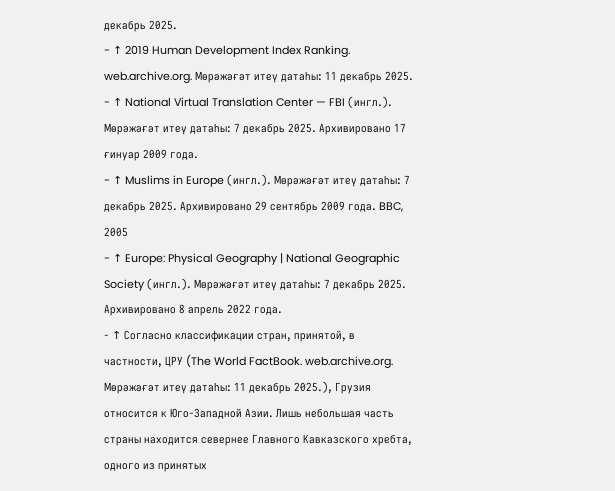декабрь 2025.
- ↑ 2019 Human Development Index Ranking. web.archive.org. Мөрәжәғәт итеү датаһы: 11 декабрь 2025.
- ↑ National Virtual Translation Center — FBI (ингл.). Мөрәжәғәт итеү датаһы: 7 декабрь 2025. Архивировано 17 ғинуар 2009 года.
- ↑ Muslims in Europe (ингл.). Мөрәжәғәт итеү датаһы: 7 декабрь 2025. Архивировано 29 сентябрь 2009 года. BBC, 2005
- ↑ Europe: Physical Geography | National Geographic Society (ингл.). Мөрәжәғәт итеү датаһы: 7 декабрь 2025. Архивировано 8 апрель 2022 года.
- ↑ Согласно классификации стран, принятой, в частности, ЦРУ (The World FactBook. web.archive.org. Мөрәжәғәт итеү датаһы: 11 декабрь 2025.), Грузия относится к Юго-Западной Азии. Лишь небольшая часть страны находится севернее Главного Кавказского хребта, одного из принятых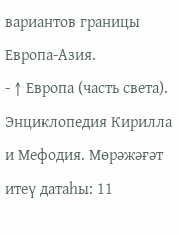вариантов границы Европа-Азия.
- ↑ Европа (часть света). Энциклопедия Кирилла и Мефодия. Мөрәжәғәт итеү датаһы: 11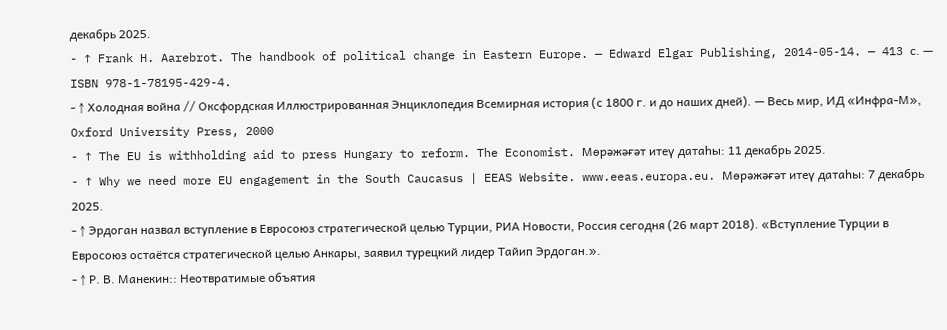декабрь 2025.
- ↑ Frank H. Aarebrot. The handbook of political change in Eastern Europe. — Edward Elgar Publishing, 2014-05-14. — 413 с. — ISBN 978-1-78195-429-4.
- ↑ Холодная война // Оксфордская Иллюстрированная Энциклопедия Всемирная история (с 1800 г. и до наших дней). — Весь мир, ИД «Инфра-М», Oxford University Press, 2000
- ↑ The EU is withholding aid to press Hungary to reform. The Economist. Мөрәжәғәт итеү датаһы: 11 декабрь 2025.
- ↑ Why we need more EU engagement in the South Caucasus | EEAS Website. www.eeas.europa.eu. Мөрәжәғәт итеү датаһы: 7 декабрь 2025.
- ↑ Эрдоган назвал вступление в Евросоюз стратегической целью Турции, РИА Новости, Россия сегодня (26 март 2018). «Вступление Турции в Евросоюз остаётся стратегической целью Анкары, заявил турецкий лидер Тайип Эрдоган.».
- ↑ Р. В. Манекин:: Неотвратимые объятия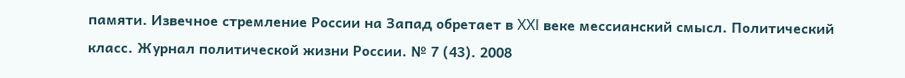памяти. Извечное стремление России на Запад обретает в XXI веке мессианский смысл. Политический класс. Журнал политической жизни России. № 7 (43). 2008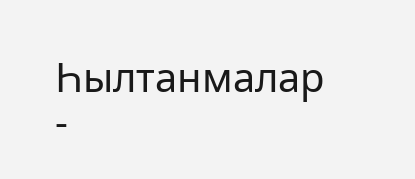Һылтанмалар
-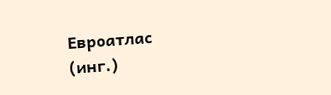Евроатлас (инг.)